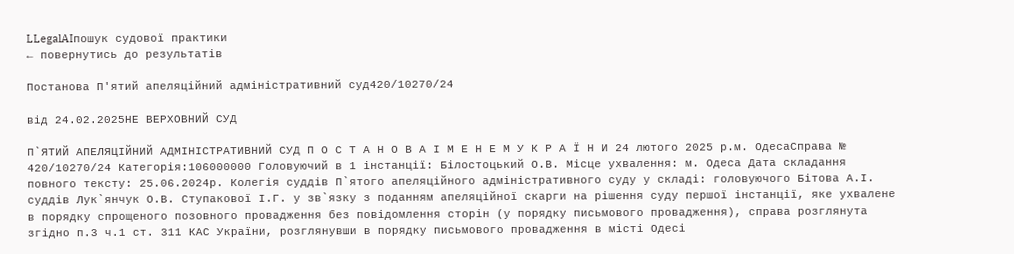LLegalAIпошук судової практики
← повернутись до результатів

Постанова П'ятий апеляційний адміністративний суд420/10270/24

від 24.02.2025НЕ ВЕРХОВНИЙ СУД

П`ЯТИЙ АПЕЛЯЦІЙНИЙ АДМІНІСТРАТИВНИЙ СУД П О С Т А Н О В А І М Е Н Е М У К Р А Ї Н И 24 лютого 2025 р.м. ОдесаСправа № 420/10270/24 Категорія:106000000 Головуючий в 1 інстанції: Білостоцький О.В. Місце ухвалення: м. Одеса Дата складання повного тексту: 25.06.2024р. Колегія суддів П`ятого апеляційного адміністративного суду у складі: головуючого Бітова А.І. суддів Лук`янчук О.В. Ступакової І.Г. у зв`язку з поданням апеляційної скарги на рішення суду першої інстанції, яке ухвалене в порядку спрощеного позовного провадження без повідомлення сторін (у порядку письмового провадження), справа розглянута згідно п.3 ч.1 ст. 311 КАС України, розглянувши в порядку письмового провадження в місті Одесі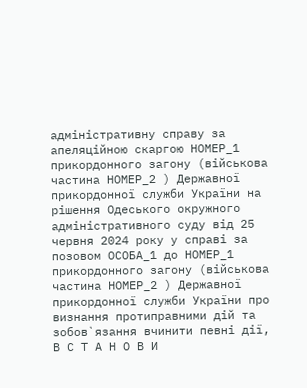адміністративну справу за апеляційною скаргою НОМЕР_1 прикордонного загону (військова частина НОМЕР_2 ) Державної прикордонної служби України на рішення Одеського окружного адміністративного суду від 25 червня 2024 року у справі за позовом ОСОБА_1 до НОМЕР_1 прикордонного загону (військова частина НОМЕР_2 ) Державної прикордонної служби України про визнання протиправними дій та зобов`язання вчинити певні дії, В С Т А Н О В И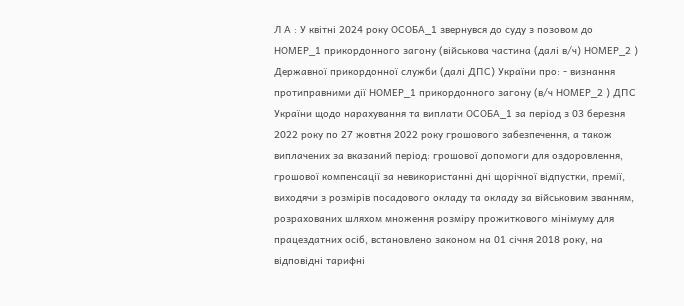Л А : У квітні 2024 року ОСОБА_1 звернувся до суду з позовом до НОМЕР_1 прикордонного загону (військова частина (далі в/ч) НОМЕР_2 ) Державної прикордонної служби (далі ДПС) України про: - визнання протиправними дії НОМЕР_1 прикордонного загону (в/ч НОМЕР_2 ) ДПС України щодо нарахування та виплати ОСОБА_1 за період з 03 березня 2022 року по 27 жовтня 2022 року грошового забезпечення, а також виплачених за вказаний період: грошової допомоги для оздоровлення, грошової компенсації за невикористанні дні щорічної відпустки, премії, виходячи з розмірів посадового окладу та окладу за військовим званням, розрахованих шляхом множення розміру прожиткового мінімуму для працездатних осіб, встановлено законом на 01 січня 2018 року, на відповідні тарифні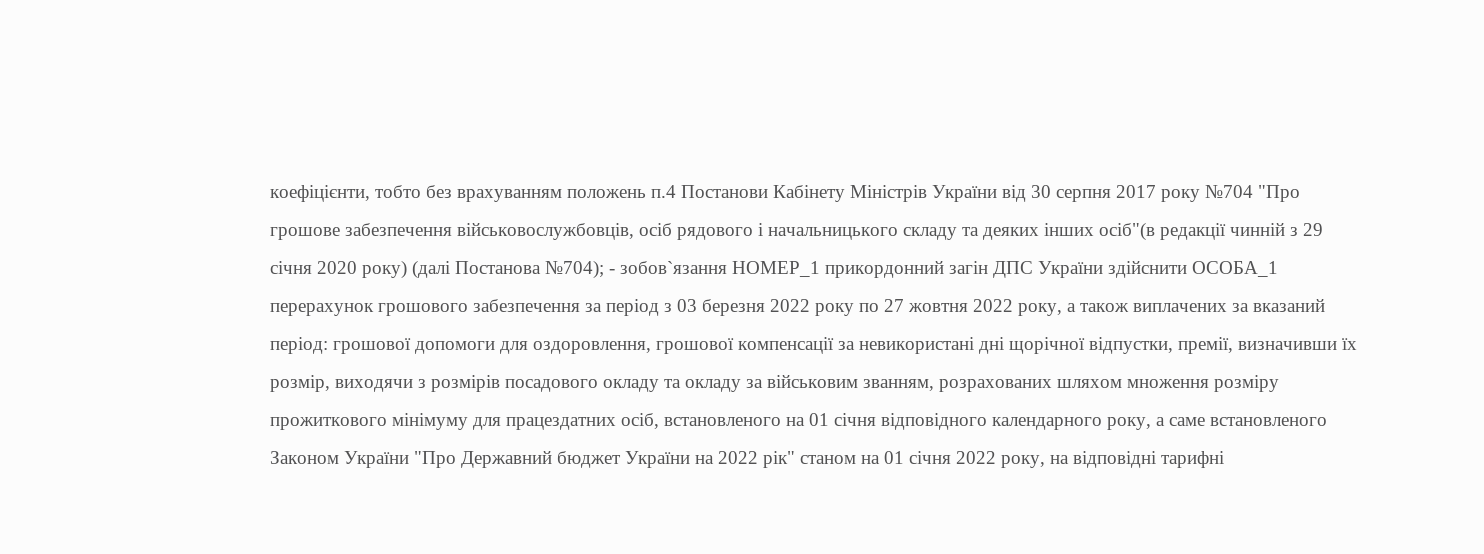коефіцієнти, тобто без врахуванням положень п.4 Постанови Кабінету Міністрів України від 30 серпня 2017 року №704 "Про грошове забезпечення військовослужбовців, осіб рядового і начальницького складу та деяких інших осіб"(в редакції чинній з 29 січня 2020 року) (далі Постанова №704); - зобов`язання НОМЕР_1 прикордонний загін ДПС України здійснити ОСОБА_1 перерахунок грошового забезпечення за період з 03 березня 2022 року по 27 жовтня 2022 року, а також виплачених за вказаний період: грошової допомоги для оздоровлення, грошової компенсації за невикористані дні щорічної відпустки, премії, визначивши їх розмір, виходячи з розмірів посадового окладу та окладу за військовим званням, розрахованих шляхом множення розміру прожиткового мінімуму для працездатних осіб, встановленого на 01 січня відповідного календарного року, а саме встановленого Законом України "Про Державний бюджет України на 2022 рік" станом на 01 січня 2022 року, на відповідні тарифні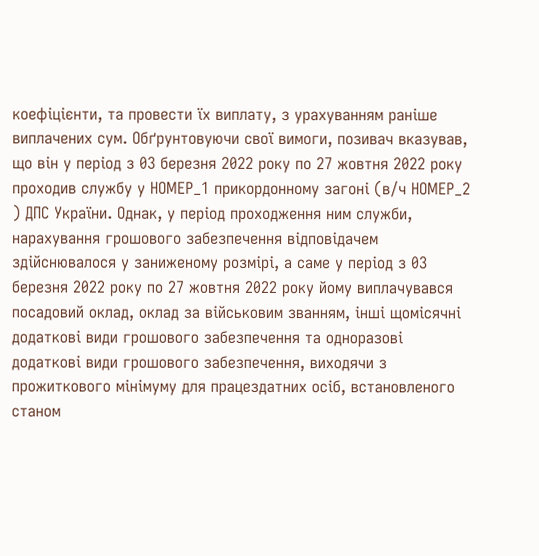коефіцієнти, та провести їх виплату, з урахуванням раніше виплачених сум. Обґрунтовуючи свої вимоги, позивач вказував, що він у період з 03 березня 2022 року по 27 жовтня 2022 року проходив службу у НОМЕР_1 прикордонному загоні (в/ч НОМЕР_2 ) ДПС України. Однак, у період проходження ним служби, нарахування грошового забезпечення відповідачем здійснювалося у заниженому розмірі, а саме у період з 03 березня 2022 року по 27 жовтня 2022 року йому виплачувався посадовий оклад, оклад за військовим званням, інші щомісячні додаткові види грошового забезпечення та одноразові додаткові види грошового забезпечення, виходячи з прожиткового мінімуму для працездатних осіб, встановленого станом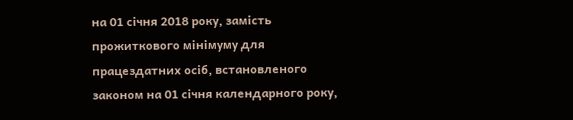на 01 січня 2018 року, замість прожиткового мінімуму для працездатних осіб, встановленого законом на 01 січня календарного року,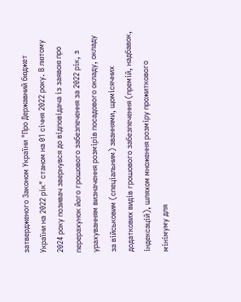затвердженого Законом України "Про Державний бюджет України на 2022 рік" станом на 01 січня 2022 року. В лютому 2024 року позивач звернувся до відповідача із заявою про перерахунок його грошового забезпечення за 2022 рік, з урахуванням визначення розмірів посадового окладу, окладу за військовим (спеціальним) званнями, щомісячних додаткових видів грошового забезпечення (премій, надбавок, індексацій), шляхом множення розміру прожиткового мінімуму для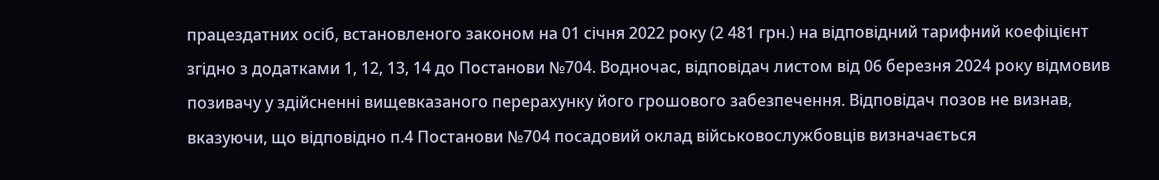працездатних осіб, встановленого законом на 01 січня 2022 року (2 481 грн.) на відповідний тарифний коефіцієнт згідно з додатками 1, 12, 13, 14 до Постанови №704. Водночас, відповідач листом від 06 березня 2024 року відмовив позивачу у здійсненні вищевказаного перерахунку його грошового забезпечення. Відповідач позов не визнав, вказуючи, що відповідно п.4 Постанови №704 посадовий оклад військовослужбовців визначається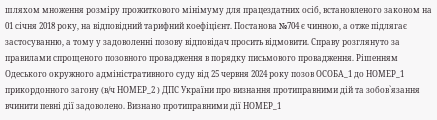шляхом множення розміру прожиткового мінімуму для працездатних осіб, встановленого законом на 01 січня 2018 року, на відповідний тарифний коефіцієнт. Постанова №704 є чинною, а отже підлягає застосуванню, а тому у задоволенні позову відповідач просить відмовити. Справу розглянуто за правилами спрощеного позовного провадження в порядку письмового провадження. Рішенням Одеського окружного адміністративного суду від 25 червня 2024 року позов ОСОБА_1 до НОМЕР_1 прикордонного загону (в/ч НОМЕР_2 ) ДПС України про визнання протиправними дій та зобов`язання вчинити певні дії задоволено. Визнано протиправними дії НОМЕР_1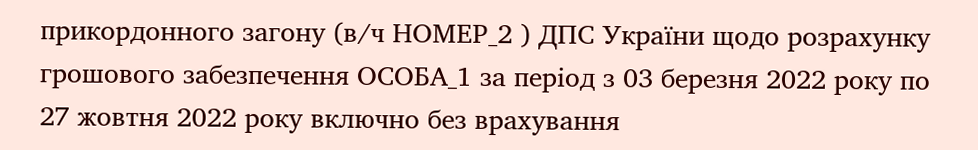прикордонного загону (в/ч НОМЕР_2 ) ДПС України щодо розрахунку грошового забезпечення ОСОБА_1 за період з 03 березня 2022 року по 27 жовтня 2022 року включно без врахування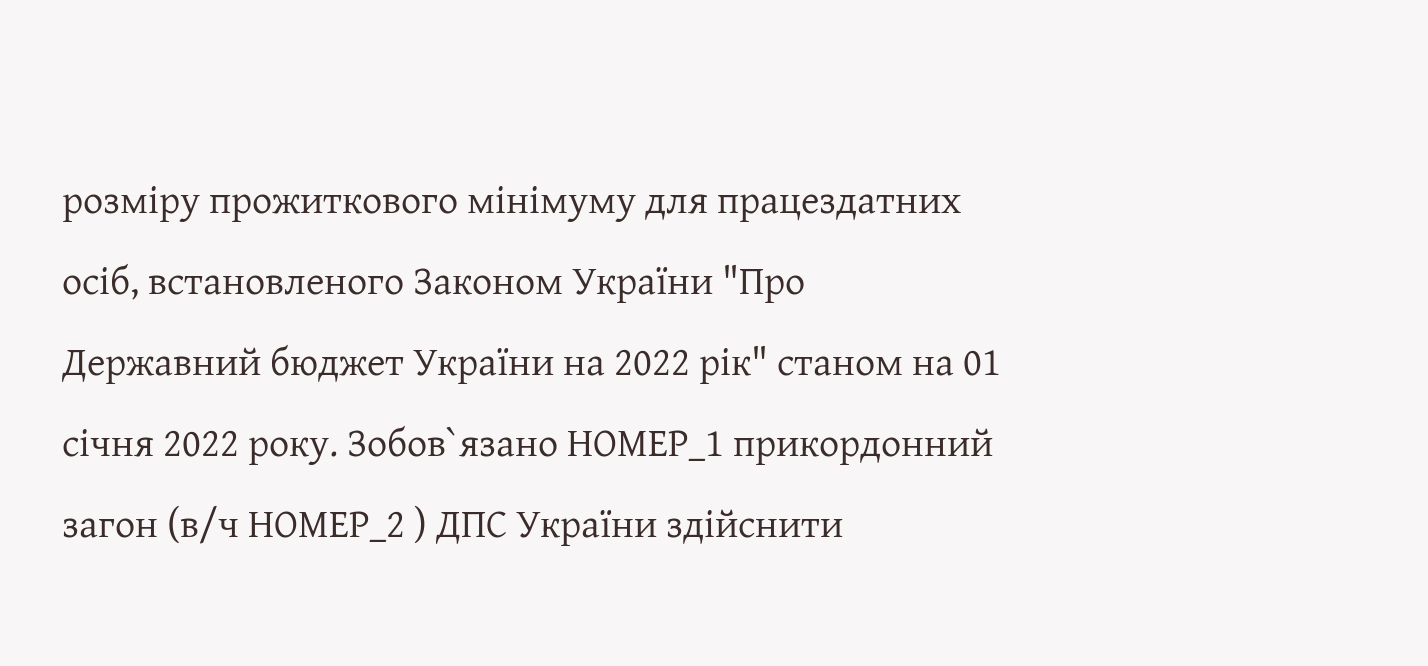розміру прожиткового мінімуму для працездатних осіб, встановленого Законом України "Про Державний бюджет України на 2022 рік" станом на 01 січня 2022 року. Зобов`язано НОМЕР_1 прикордонний загон (в/ч НОМЕР_2 ) ДПС України здійснити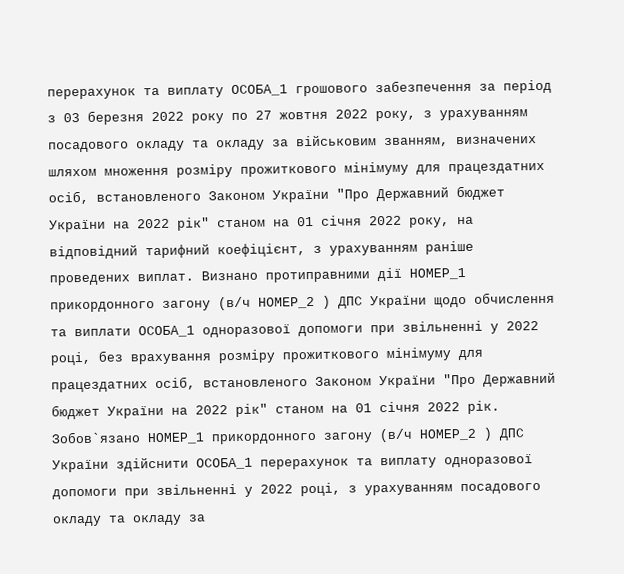перерахунок та виплату ОСОБА_1 грошового забезпечення за період з 03 березня 2022 року по 27 жовтня 2022 року, з урахуванням посадового окладу та окладу за військовим званням, визначених шляхом множення розміру прожиткового мінімуму для працездатних осіб, встановленого Законом України "Про Державний бюджет України на 2022 рік" станом на 01 січня 2022 року, на відповідний тарифний коефіцієнт, з урахуванням раніше проведених виплат. Визнано протиправними дії НОМЕР_1 прикордонного загону (в/ч НОМЕР_2 ) ДПС України щодо обчислення та виплати ОСОБА_1 одноразової допомоги при звільненні у 2022 році, без врахування розміру прожиткового мінімуму для працездатних осіб, встановленого Законом України "Про Державний бюджет України на 2022 рік" станом на 01 січня 2022 рік. Зобов`язано НОМЕР_1 прикордонного загону (в/ч НОМЕР_2 ) ДПС України здійснити ОСОБА_1 перерахунок та виплату одноразової допомоги при звільненні у 2022 році, з урахуванням посадового окладу та окладу за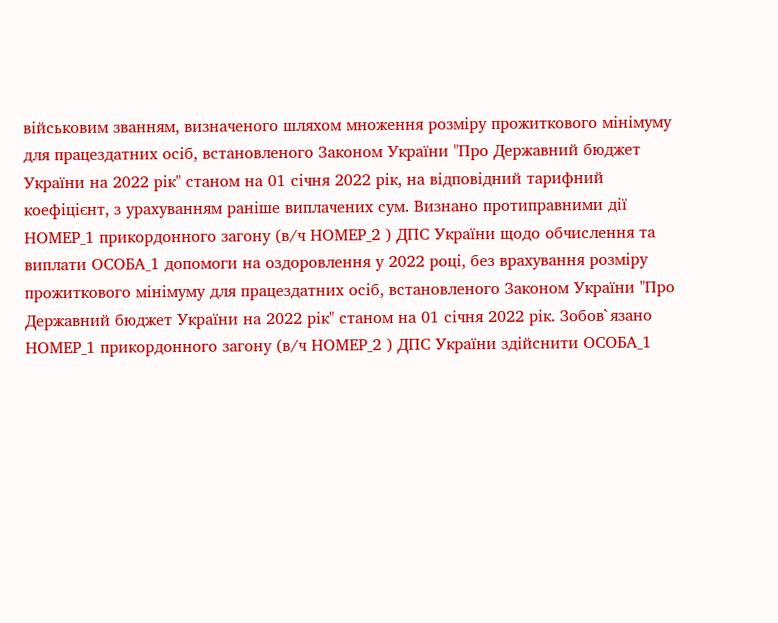військовим званням, визначеного шляхом множення розміру прожиткового мінімуму для працездатних осіб, встановленого Законом України "Про Державний бюджет України на 2022 рік" станом на 01 січня 2022 рік, на відповідний тарифний коефіцієнт, з урахуванням раніше виплачених сум. Визнано протиправними дії НОМЕР_1 прикордонного загону (в/ч НОМЕР_2 ) ДПС України щодо обчислення та виплати ОСОБА_1 допомоги на оздоровлення у 2022 році, без врахування розміру прожиткового мінімуму для працездатних осіб, встановленого Законом України "Про Державний бюджет України на 2022 рік" станом на 01 січня 2022 рік. Зобов`язано НОМЕР_1 прикордонного загону (в/ч НОМЕР_2 ) ДПС України здійснити ОСОБА_1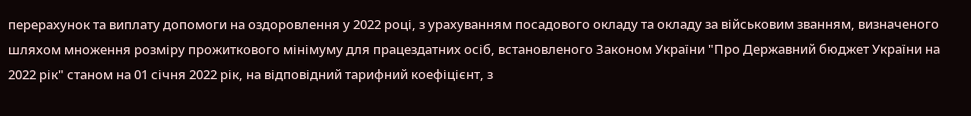перерахунок та виплату допомоги на оздоровлення у 2022 році, з урахуванням посадового окладу та окладу за військовим званням, визначеного шляхом множення розміру прожиткового мінімуму для працездатних осіб, встановленого Законом України "Про Державний бюджет України на 2022 рік" станом на 01 січня 2022 рік, на відповідний тарифний коефіцієнт, з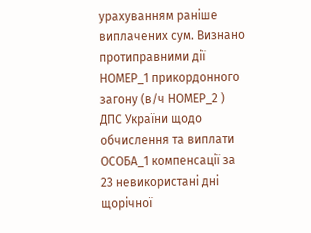урахуванням раніше виплачених сум. Визнано протиправними дії НОМЕР_1 прикордонного загону (в/ч НОМЕР_2 ) ДПС України щодо обчислення та виплати ОСОБА_1 компенсації за 23 невикористані дні щорічної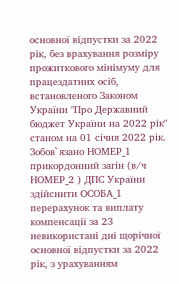основної відпустки за 2022 рік, без врахування розміру прожиткового мінімуму для працездатних осіб, встановленого Законом України "Про Державний бюджет України на 2022 рік" станом на 01 січня 2022 рік. Зобов`язано НОМЕР_1 прикордонний загін (в/ч НОМЕР_2 ) ДПС України здійснити ОСОБА_1 перерахунок та виплату компенсації за 23 невикористані дні щорічної основної відпустки за 2022 рік, з урахуванням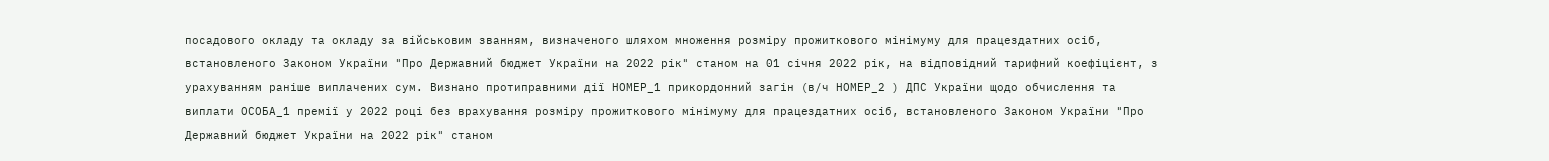посадового окладу та окладу за військовим званням, визначеного шляхом множення розміру прожиткового мінімуму для працездатних осіб, встановленого Законом України "Про Державний бюджет України на 2022 рік" станом на 01 січня 2022 рік, на відповідний тарифний коефіцієнт, з урахуванням раніше виплачених сум. Визнано протиправними дії НОМЕР_1 прикордонний загін (в/ч НОМЕР_2 ) ДПС України щодо обчислення та виплати ОСОБА_1 премії у 2022 році без врахування розміру прожиткового мінімуму для працездатних осіб, встановленого Законом України "Про Державний бюджет України на 2022 рік" станом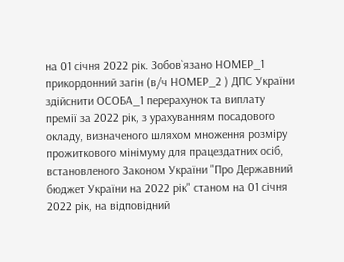на 01 січня 2022 рік. Зобов`язано НОМЕР_1 прикордонний загін (в/ч НОМЕР_2 ) ДПС України здійснити ОСОБА_1 перерахунок та виплату премії за 2022 рік, з урахуванням посадового окладу, визначеного шляхом множення розміру прожиткового мінімуму для працездатних осіб, встановленого Законом України "Про Державний бюджет України на 2022 рік" станом на 01 січня 2022 рік, на відповідний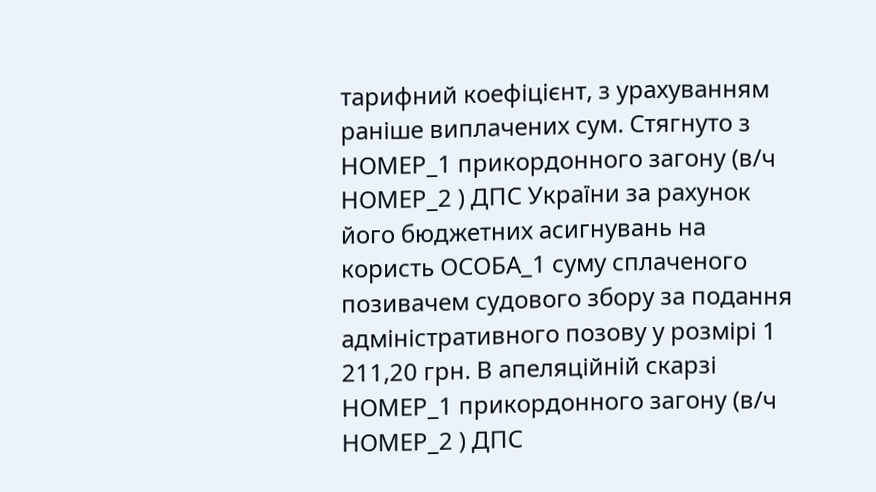тарифний коефіцієнт, з урахуванням раніше виплачених сум. Стягнуто з НОМЕР_1 прикордонного загону (в/ч НОМЕР_2 ) ДПС України за рахунок його бюджетних асигнувань на користь ОСОБА_1 суму сплаченого позивачем судового збору за подання адміністративного позову у розмірі 1 211,20 грн. В апеляційній скарзі НОМЕР_1 прикордонного загону (в/ч НОМЕР_2 ) ДПС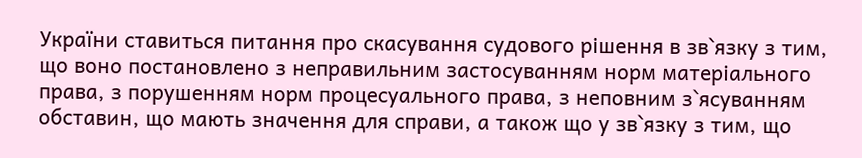України ставиться питання про скасування судового рішення в зв`язку з тим, що воно постановлено з неправильним застосуванням норм матеріального права, з порушенням норм процесуального права, з неповним з`ясуванням обставин, що мають значення для справи, а також що у зв`язку з тим, що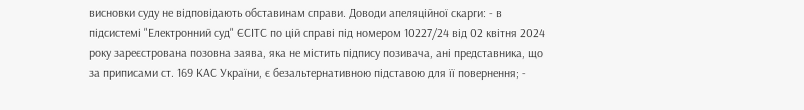висновки суду не відповідають обставинам справи. Доводи апеляційної скарги: - в підсистемі "Електронний суд" ЄСІТС по цій справі під номером 10227/24 від 02 квітня 2024 року зареєстрована позовна заява, яка не містить підпису позивача, ані представника, що за приписами ст. 169 КАС України, є безальтернативною підставою для її повернення; -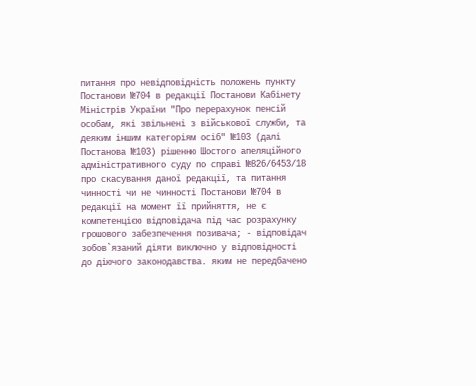питання про невідповідність положень пункту Постанови №704 в редакції Постанови Кабінету Міністрів України "Про перерахунок пенсій особам, які звільнені з військової служби, та деяким іншим категоріям осіб" №103 (далі Постанова №103) рішенню Шостого апеляційного адміністративного суду по справі №826/6453/18 про скасування даної редакції, та питання чинності чи не чинності Постанови №704 в редакції на момент її прийняття, не є компетенцією відповідача під час розрахунку грошового забезпечення позивача; - відповідач зобов`язаний діяти виключно у відповідності до діючого законодавства. яким не передбачено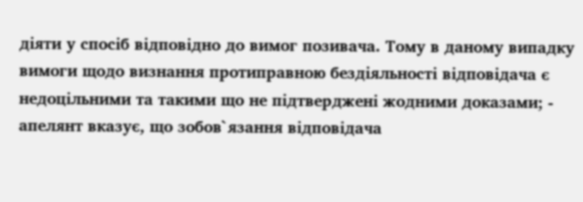діяти у спосіб відповідно до вимог позивача. Тому в даному випадку вимоги щодо визнання протиправною бездіяльності відповідача є недоцільними та такими що не підтверджені жодними доказами; - апелянт вказує, що зобов`язання відповідача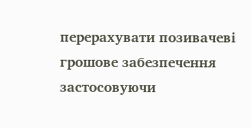перерахувати позивачеві грошове забезпечення застосовуючи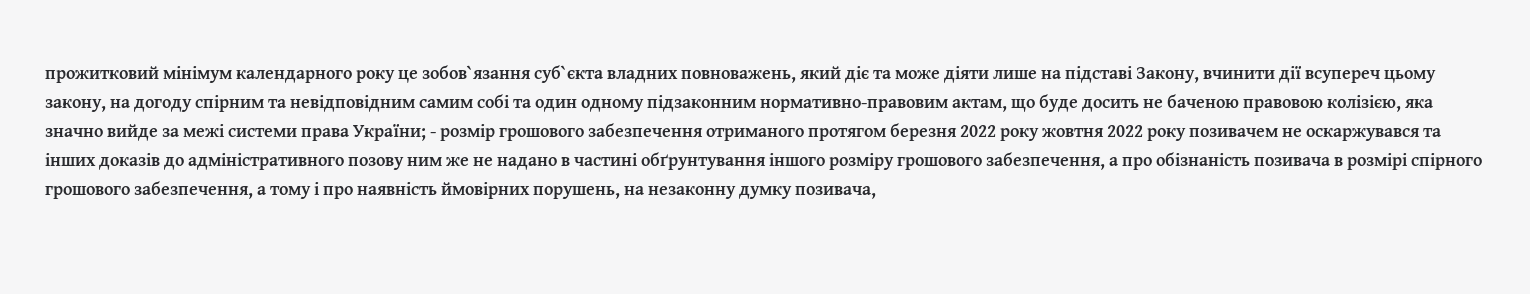прожитковий мінімум календарного року це зобов`язання суб`єкта владних повноважень, який діє та може діяти лише на підставі Закону, вчинити дії всупереч цьому закону, на догоду спірним та невідповідним самим собі та один одному підзаконним нормативно-правовим актам, що буде досить не баченою правовою колізією, яка значно вийде за межі системи права України; - розмір грошового забезпечення отриманого протягом березня 2022 року жовтня 2022 року позивачем не оскаржувався та інших доказів до адміністративного позову ним же не надано в частині обґрунтування іншого розміру грошового забезпечення, а про обізнаність позивача в розмірі спірного грошового забезпечення, а тому і про наявність ймовірних порушень, на незаконну думку позивача,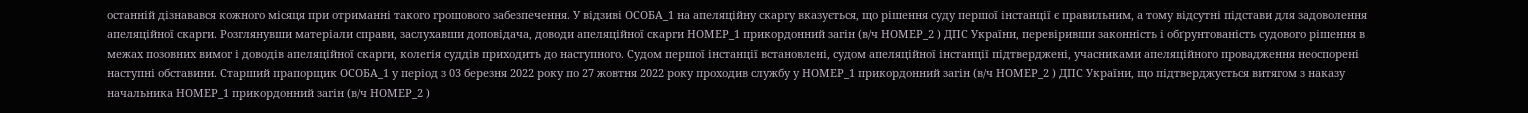останній дізнавався кожного місяця при отриманні такого грошового забезпечення. У відзиві ОСОБА_1 на апеляційну скаргу вказується, що рішення суду першої інстанції є правильним, а тому відсутні підстави для задоволення апеляційної скарги. Розглянувши матеріали справи, заслухавши доповідача, доводи апеляційної скарги НОМЕР_1 прикордонний загін (в/ч НОМЕР_2 ) ДПС України, перевіривши законність і обґрунтованість судового рішення в межах позовних вимог і доводів апеляційної скарги, колегія суддів приходить до наступного. Судом першої інстанції встановлені, судом апеляційної інстанції підтверджені, учасниками апеляційного провадження неоспорені наступні обставини. Старший прапорщик ОСОБА_1 у період з 03 березня 2022 року по 27 жовтня 2022 року проходив службу у НОМЕР_1 прикордонний загін (в/ч НОМЕР_2 ) ДПС України, що підтверджується витягом з наказу начальника НОМЕР_1 прикордонний загін (в/ч НОМЕР_2 )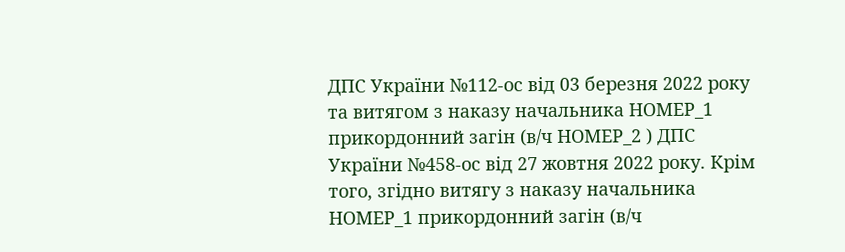ДПС України №112-ос від 03 березня 2022 року та витягом з наказу начальника НОМЕР_1 прикордонний загін (в/ч НОМЕР_2 ) ДПС України №458-ос від 27 жовтня 2022 року. Крім того, згідно витягу з наказу начальника НОМЕР_1 прикордонний загін (в/ч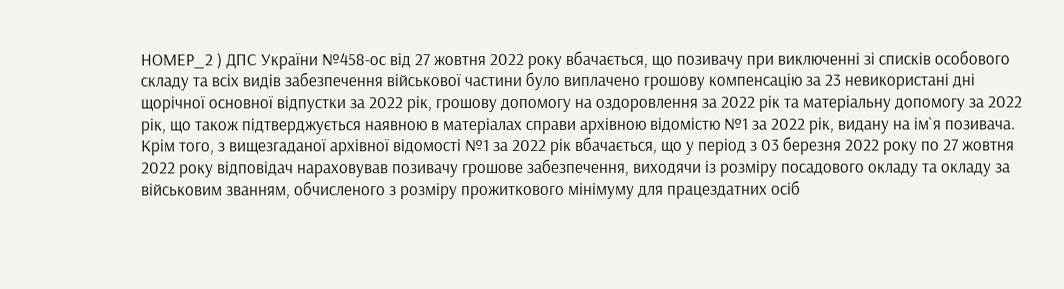НОМЕР_2 ) ДПС України №458-ос від 27 жовтня 2022 року вбачається, що позивачу при виключенні зі списків особового складу та всіх видів забезпечення військової частини було виплачено грошову компенсацію за 23 невикористані дні щорічної основної відпустки за 2022 рік, грошову допомогу на оздоровлення за 2022 рік та матеріальну допомогу за 2022 рік, що також підтверджується наявною в матеріалах справи архівною відомістю №1 за 2022 рік, видану на ім`я позивача. Крім того, з вищезгаданої архівної відомості №1 за 2022 рік вбачається, що у період з 03 березня 2022 року по 27 жовтня 2022 року відповідач нараховував позивачу грошове забезпечення, виходячи із розміру посадового окладу та окладу за військовим званням, обчисленого з розміру прожиткового мінімуму для працездатних осіб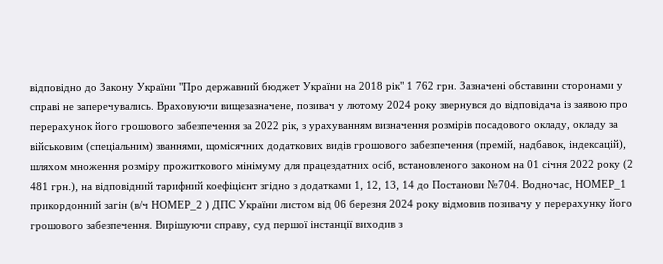відповідно до Закону України "Про державний бюджет України на 2018 рік" 1 762 грн. Зазначені обставини сторонами у справі не заперечувались. Враховуючи вищезазначене, позивач у лютому 2024 року звернувся до відповідача із заявою про перерахунок його грошового забезпечення за 2022 рік, з урахуванням визначення розмірів посадового окладу, окладу за військовим (спеціальним) званнями, щомісячних додаткових видів грошового забезпечення (премій, надбавок, індексацій), шляхом множення розміру прожиткового мінімуму для працездатних осіб, встановленого законом на 01 січня 2022 року (2 481 грн.), на відповідний тарифний коефіцієнт згідно з додатками 1, 12, 13, 14 до Постанови №704. Водночас, НОМЕР_1 прикордонний загін (в/ч НОМЕР_2 ) ДПС України листом від 06 березня 2024 року відмовив позивачу у перерахунку його грошового забезпечення. Вирішуючи справу, суд першої інстанції виходив з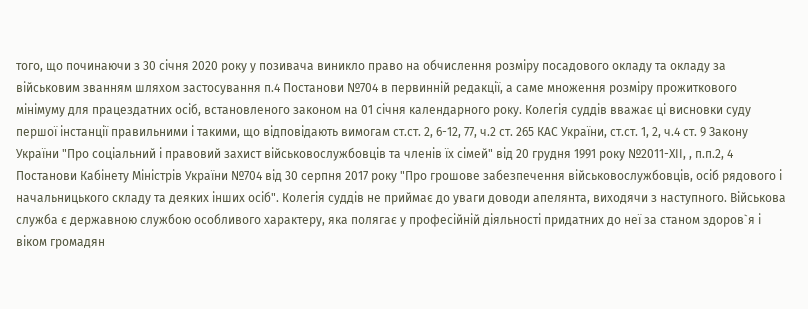того, що починаючи з 30 січня 2020 року у позивача виникло право на обчислення розміру посадового окладу та окладу за військовим званням шляхом застосування п.4 Постанови №704 в первинній редакції, а саме множення розміру прожиткового мінімуму для працездатних осіб, встановленого законом на 01 січня календарного року. Колегія суддів вважає ці висновки суду першої інстанції правильними і такими, що відповідають вимогам ст.ст. 2, 6-12, 77, ч.2 ст. 265 КАС України, ст.ст. 1, 2, ч.4 ст. 9 Закону України "Про соціальний і правовий захист військовослужбовців та членів їх сімей" від 20 грудня 1991 року №2011-ХІІ, , п.п.2, 4 Постанови Кабінету Міністрів України №704 від 30 серпня 2017 року "Про грошове забезпечення військовослужбовців, осіб рядового і начальницького складу та деяких інших осіб". Колегія суддів не приймає до уваги доводи апелянта, виходячи з наступного. Військова служба є державною службою особливого характеру, яка полягає у професійній діяльності придатних до неї за станом здоров`я і віком громадян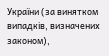України (за винятком випадків, визначених законом),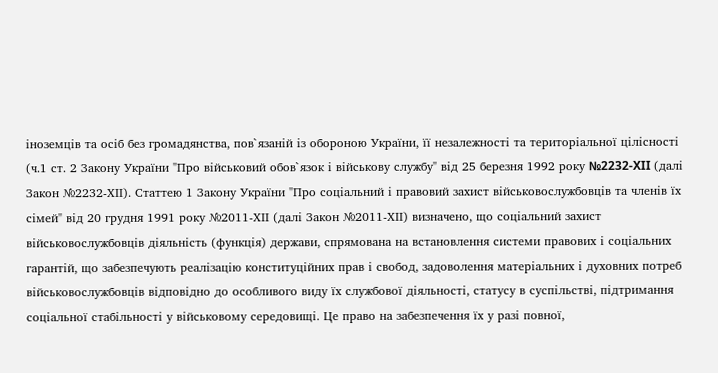іноземців та осіб без громадянства, пов`язаній із обороною України, її незалежності та територіальної цілісності (ч.1 ст. 2 Закону України "Про військовий обов`язок і військову службу" від 25 березня 1992 року №2232-XII (далі Закон №2232-ХІІ). Статтею 1 Закону України "Про соціальний і правовий захист військовослужбовців та членів їх сімей" від 20 грудня 1991 року №2011-ХІІ (далі Закон №2011-ХІІ) визначено, що соціальний захист військовослужбовців діяльність (функція) держави, спрямована на встановлення системи правових і соціальних гарантій, що забезпечують реалізацію конституційних прав і свобод, задоволення матеріальних і духовних потреб військовослужбовців відповідно до особливого виду їх службової діяльності, статусу в суспільстві, підтримання соціальної стабільності у військовому середовищі. Це право на забезпечення їх у разі повної,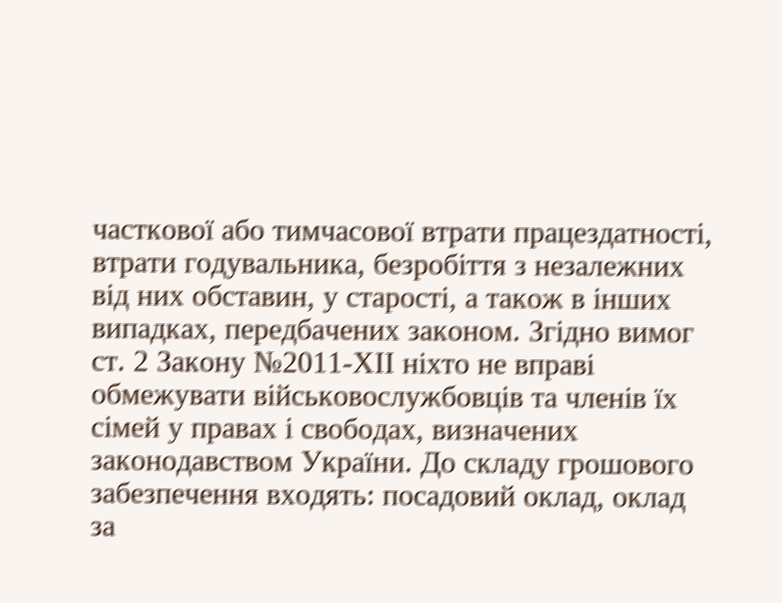часткової або тимчасової втрати працездатності, втрати годувальника, безробіття з незалежних від них обставин, у старості, а також в інших випадках, передбачених законом. Згідно вимог ст. 2 Закону №2011-ХІІ ніхто не вправі обмежувати військовослужбовців та членів їх сімей у правах і свободах, визначених законодавством України. До складу грошового забезпечення входять: посадовий оклад, оклад за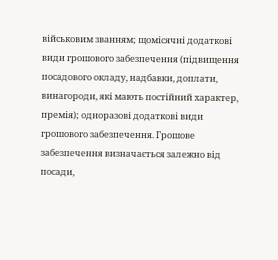військовим званням; щомісячні додаткові види грошового забезпечення (підвищення посадового окладу, надбавки, доплати, винагороди, які мають постійний характер, премія); одноразові додаткові види грошового забезпечення. Грошове забезпечення визначається залежно від посади,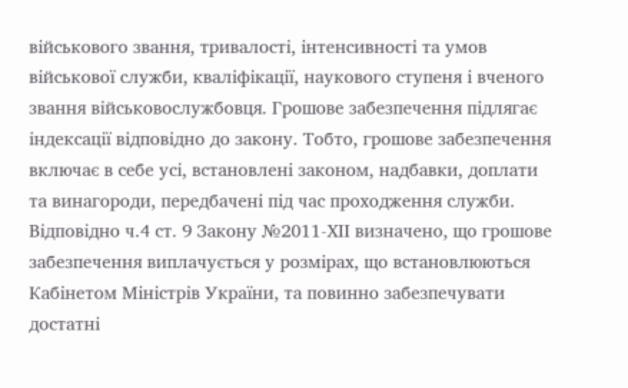військового звання, тривалості, інтенсивності та умов військової служби, кваліфікації, наукового ступеня і вченого звання військовослужбовця. Грошове забезпечення підлягає індексації відповідно до закону. Тобто, грошове забезпечення включає в себе усі, встановлені законом, надбавки, доплати та винагороди, передбачені під час проходження служби. Відповідно ч.4 ст. 9 Закону №2011-ХІІ визначено, що грошове забезпечення виплачується у розмірах, що встановлюються Кабінетом Міністрів України, та повинно забезпечувати достатні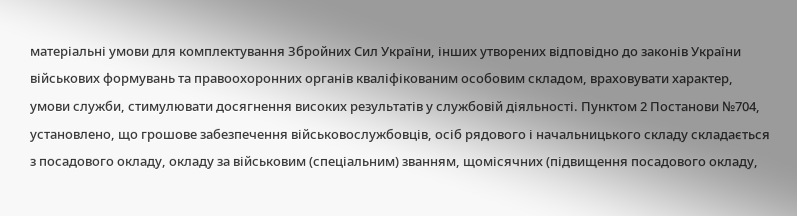матеріальні умови для комплектування Збройних Сил України, інших утворених відповідно до законів України військових формувань та правоохоронних органів кваліфікованим особовим складом, враховувати характер, умови служби, стимулювати досягнення високих результатів у службовій діяльності. Пунктом 2 Постанови №704, установлено, що грошове забезпечення військовослужбовців, осіб рядового і начальницького складу складається з посадового окладу, окладу за військовим (спеціальним) званням, щомісячних (підвищення посадового окладу,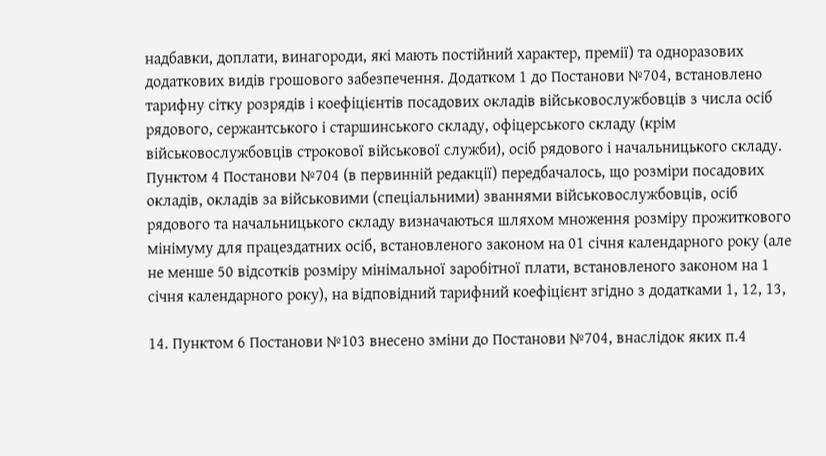надбавки, доплати, винагороди, які мають постійний характер, премії) та одноразових додаткових видів грошового забезпечення. Додатком 1 до Постанови №704, встановлено тарифну сітку розрядів і коефіцієнтів посадових окладів військовослужбовців з числа осіб рядового, сержантського і старшинського складу, офіцерського складу (крім військовослужбовців строкової військової служби), осіб рядового і начальницького складу. Пунктом 4 Постанови №704 (в первинній редакції) передбачалось, що розміри посадових окладів, окладів за військовими (спеціальними) званнями військовослужбовців, осіб рядового та начальницького складу визначаються шляхом множення розміру прожиткового мінімуму для працездатних осіб, встановленого законом на 01 січня календарного року (але не менше 50 відсотків розміру мінімальної заробітної плати, встановленого законом на 1 січня календарного року), на відповідний тарифний коефіцієнт згідно з додатками 1, 12, 13,

14. Пунктом 6 Постанови №103 внесено зміни до Постанови №704, внаслідок яких п.4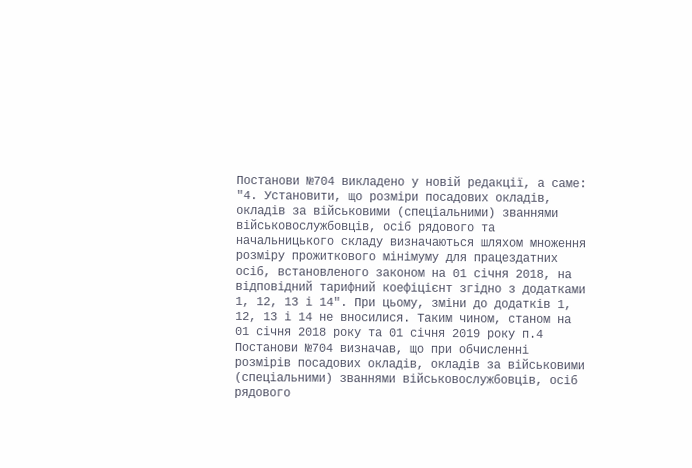Постанови №704 викладено у новій редакції, а саме: "4. Установити, що розміри посадових окладів, окладів за військовими (спеціальними) званнями військовослужбовців, осіб рядового та начальницького складу визначаються шляхом множення розміру прожиткового мінімуму для працездатних осіб, встановленого законом на 01 січня 2018, на відповідний тарифний коефіцієнт згідно з додатками 1, 12, 13 і 14". При цьому, зміни до додатків 1, 12, 13 і 14 не вносилися. Таким чином, станом на 01 січня 2018 року та 01 січня 2019 року п.4 Постанови №704 визначав, що при обчисленні розмірів посадових окладів, окладів за військовими (спеціальними) званнями військовослужбовців, осіб рядового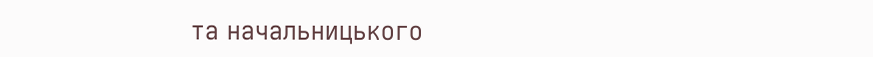та начальницького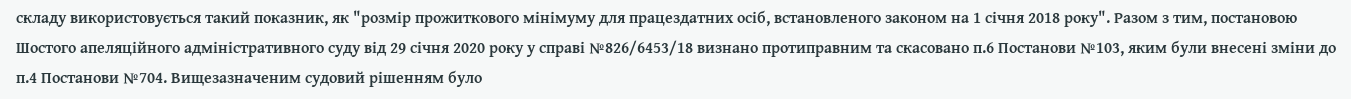складу використовується такий показник, як "розмір прожиткового мінімуму для працездатних осіб, встановленого законом на 1 січня 2018 року". Разом з тим, постановою Шостого апеляційного адміністративного суду від 29 січня 2020 року у справі №826/6453/18 визнано протиправним та скасовано п.6 Постанови №103, яким були внесені зміни до п.4 Постанови №704. Вищезазначеним судовий рішенням було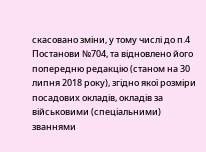скасовано зміни, у тому числі до п.4 Постанови №704, та відновлено його попередню редакцію (станом на 30 липня 2018 року), згідно якої розміри посадових окладів, окладів за військовими (спеціальними) званнями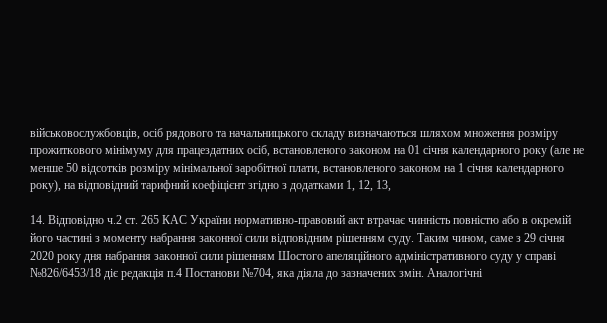військовослужбовців, осіб рядового та начальницького складу визначаються шляхом множення розміру прожиткового мінімуму для працездатних осіб, встановленого законом на 01 січня календарного року (але не менше 50 відсотків розміру мінімальної заробітної плати, встановленого законом на 1 січня календарного року), на відповідний тарифний коефіцієнт згідно з додатками 1, 12, 13,

14. Відповідно ч.2 ст. 265 КАС України нормативно-правовий акт втрачає чинність повністю або в окремій його частині з моменту набрання законної сили відповідним рішенням суду. Таким чином, саме з 29 січня 2020 року дня набрання законної сили рішенням Шостого апеляційного адміністративного суду у справі №826/6453/18 діє редакція п.4 Постанови №704, яка діяла до зазначених змін. Аналогічні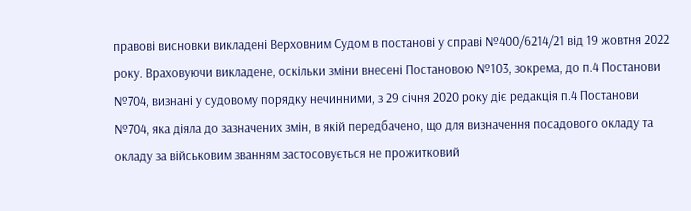правові висновки викладені Верховним Судом в постанові у справі №400/6214/21 від 19 жовтня 2022 року. Враховуючи викладене, оскільки зміни внесені Постановою №103, зокрема, до п.4 Постанови №704, визнані у судовому порядку нечинними, з 29 січня 2020 року діє редакція п.4 Постанови №704, яка діяла до зазначених змін, в якій передбачено, що для визначення посадового окладу та окладу за військовим званням застосовується не прожитковий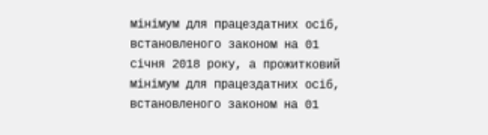мінімум для працездатних осіб, встановленого законом на 01 січня 2018 року, а прожитковий мінімум для працездатних осіб, встановленого законом на 01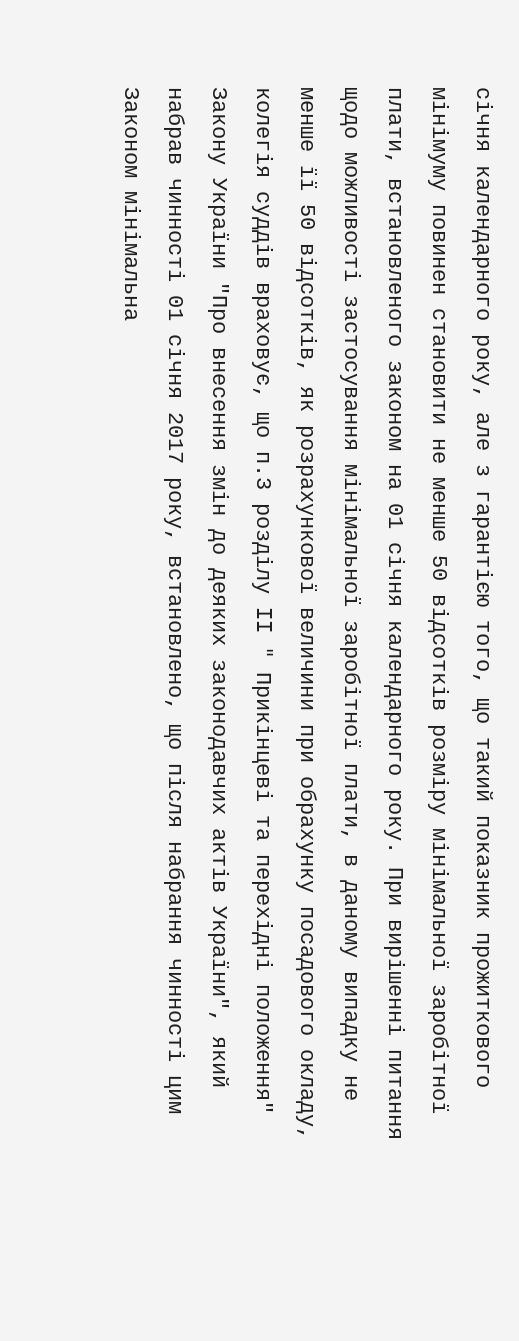січня календарного року, але з гарантією того, що такий показник прожиткового мінімуму повинен становити не менше 50 відсотків розміру мінімальної заробітної плати, встановленого законом на 01 січня календарного року. При вирішенні питання щодо можливості застосування мінімальної заробітної плати, в даному випадку не менше її 50 відсотків, як розрахункової величини при обрахунку посадового окладу, колегія суддів враховує, що п.3 розділу II " Прикінцеві та перехідні положення" Закону України "Про внесення змін до деяких законодавчих актів України", який набрав чинності 01 січня 2017 року, встановлено, що після набрання чинності цим Законом мінімальна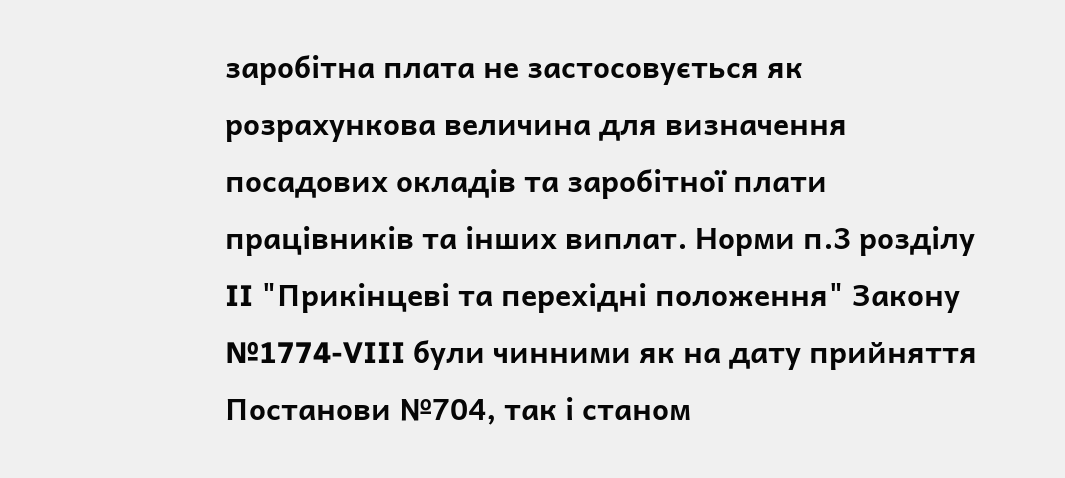заробітна плата не застосовується як розрахункова величина для визначення посадових окладів та заробітної плати працівників та інших виплат. Норми п.3 розділу II "Прикінцеві та перехідні положення" Закону №1774-VIII були чинними як на дату прийняття Постанови №704, так і станом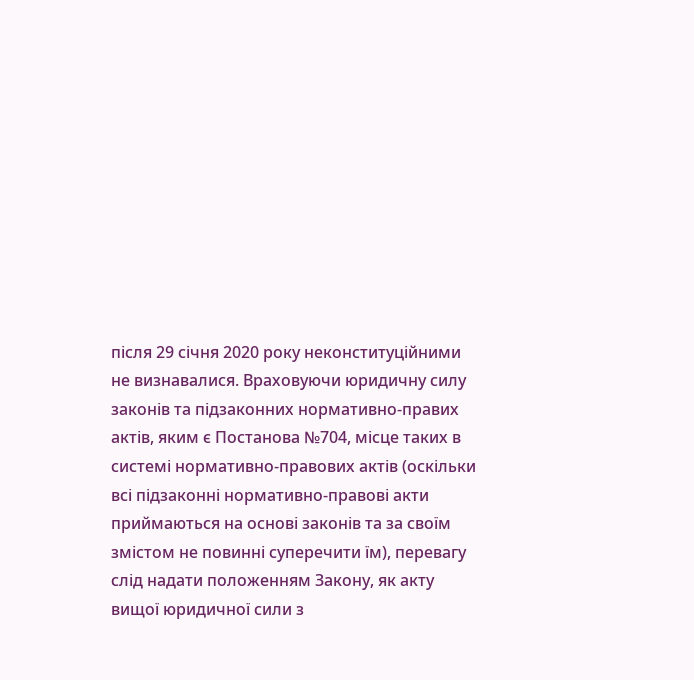після 29 січня 2020 року неконституційними не визнавалися. Враховуючи юридичну силу законів та підзаконних нормативно-правих актів, яким є Постанова №704, місце таких в системі нормативно-правових актів (оскільки всі підзаконні нормативно-правові акти приймаються на основі законів та за своїм змістом не повинні суперечити їм), перевагу слід надати положенням Закону, як акту вищої юридичної сили з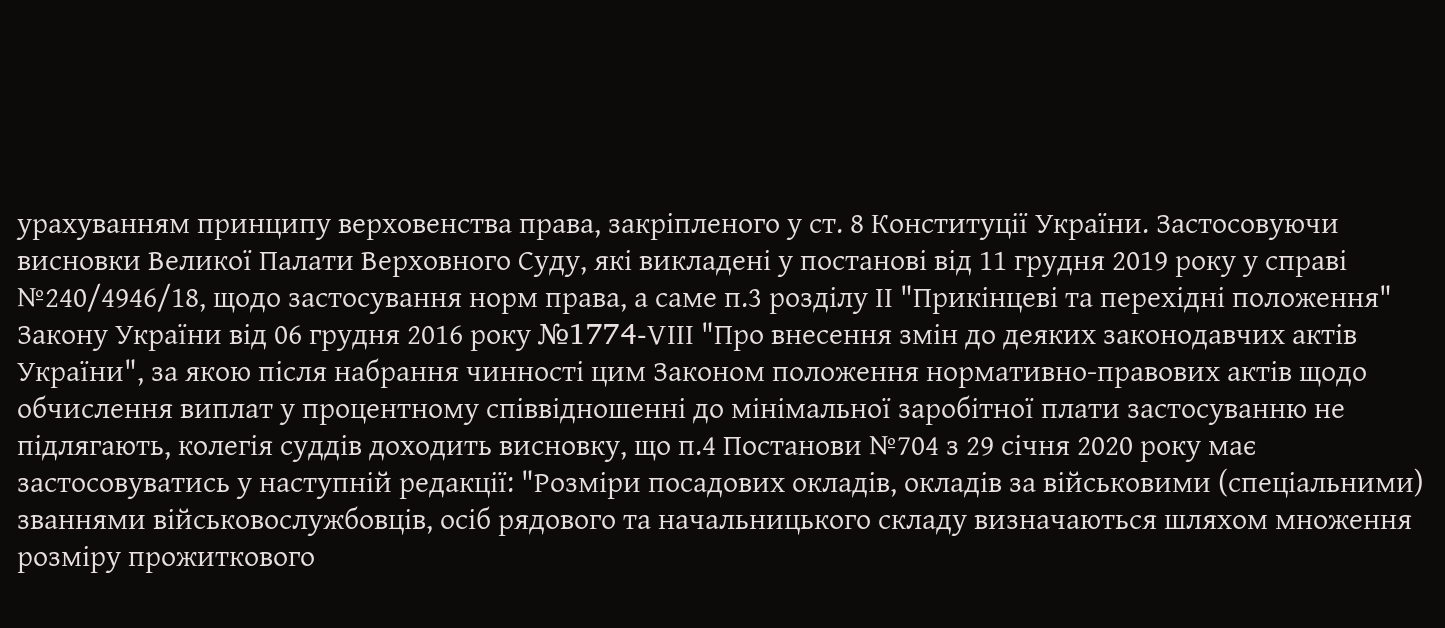урахуванням принципу верховенства права, закріпленого у ст. 8 Конституції України. Застосовуючи висновки Великої Палати Верховного Суду, які викладені у постанові від 11 грудня 2019 року у справі №240/4946/18, щодо застосування норм права, а саме п.3 розділу ІІ "Прикінцеві та перехідні положення" Закону України від 06 грудня 2016 року №1774-VІІІ "Про внесення змін до деяких законодавчих актів України", за якою після набрання чинності цим Законом положення нормативно-правових актів щодо обчислення виплат у процентному співвідношенні до мінімальної заробітної плати застосуванню не підлягають, колегія суддів доходить висновку, що п.4 Постанови №704 з 29 січня 2020 року має застосовуватись у наступній редакції: "Розміри посадових окладів, окладів за військовими (спеціальними) званнями військовослужбовців, осіб рядового та начальницького складу визначаються шляхом множення розміру прожиткового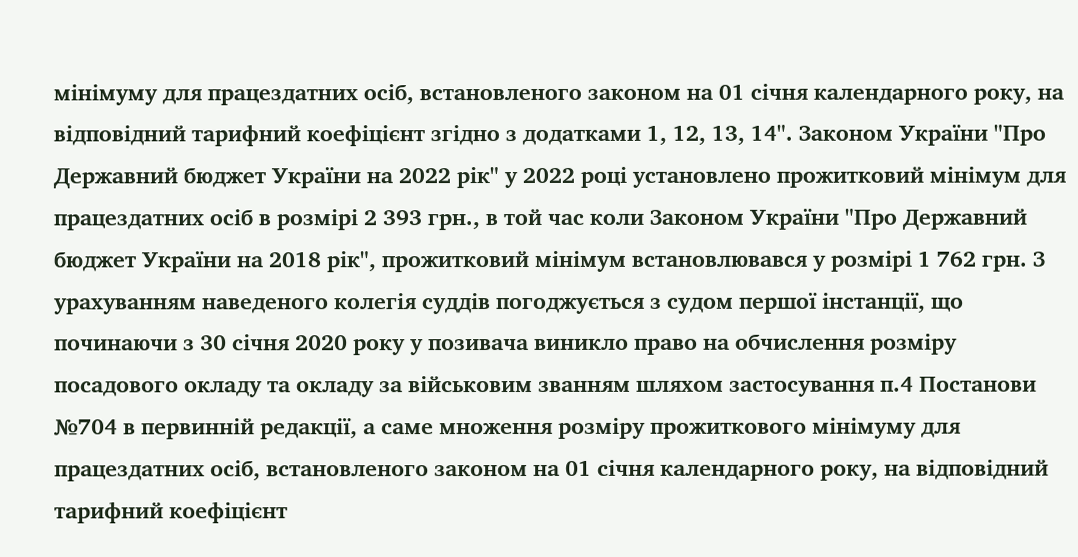мінімуму для працездатних осіб, встановленого законом на 01 січня календарного року, на відповідний тарифний коефіцієнт згідно з додатками 1, 12, 13, 14". Законом України "Про Державний бюджет України на 2022 рік" у 2022 році установлено прожитковий мінімум для працездатних осіб в розмірі 2 393 грн., в той час коли Законом України "Про Державний бюджет України на 2018 рік", прожитковий мінімум встановлювався у розмірі 1 762 грн. З урахуванням наведеного колегія суддів погоджується з судом першої інстанції, що починаючи з 30 січня 2020 року у позивача виникло право на обчислення розміру посадового окладу та окладу за військовим званням шляхом застосування п.4 Постанови №704 в первинній редакції, а саме множення розміру прожиткового мінімуму для працездатних осіб, встановленого законом на 01 січня календарного року, на відповідний тарифний коефіцієнт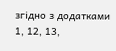згідно з додатками 1, 12, 13,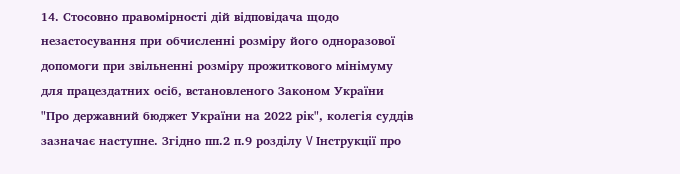14. Стосовно правомірності дій відповідача щодо незастосування при обчисленні розміру його одноразової допомоги при звільненні розміру прожиткового мінімуму для працездатних осіб, встановленого Законом України "Про державний бюджет України на 2022 рік", колегія суддів зазначає наступне. Згідно пп.2 п.9 розділу V Інструкції про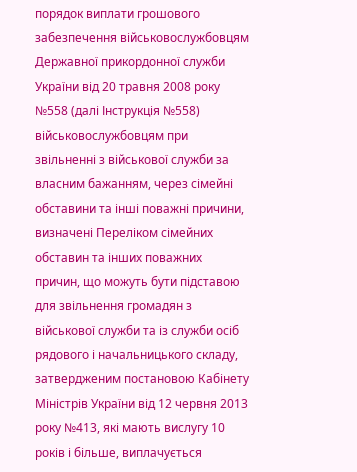порядок виплати грошового забезпечення військовослужбовцям Державної прикордонної служби України від 20 травня 2008 року №558 (далі Інструкція №558) військовослужбовцям при звільненні з військової служби за власним бажанням, через сімейні обставини та інші поважні причини, визначені Переліком сімейних обставин та інших поважних причин, що можуть бути підставою для звільнення громадян з військової служби та із служби осіб рядового і начальницького складу, затвердженим постановою Кабінету Міністрів України від 12 червня 2013 року №413, які мають вислугу 10 років і більше, виплачується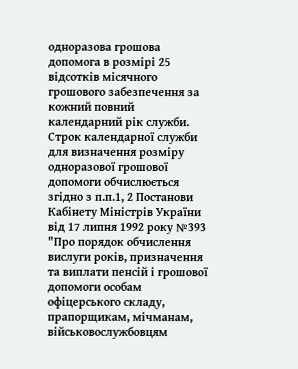одноразова грошова допомога в розмірі 25 відсотків місячного грошового забезпечення за кожний повний календарний рік служби. Строк календарної служби для визначення розміру одноразової грошової допомоги обчислюється згідно з п.п.1, 2 Постанови Кабінету Міністрів України від 17 липня 1992 року №393 "Про порядок обчислення вислуги років, призначення та виплати пенсій і грошової допомоги особам офіцерського складу, прапорщикам, мічманам, військовослужбовцям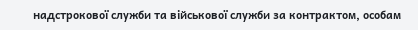надстрокової служби та військової служби за контрактом, особам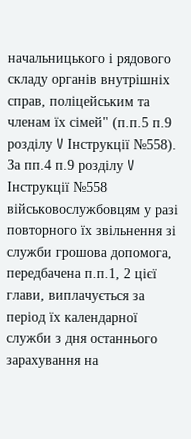начальницького і рядового складу органів внутрішніх справ, поліцейським та членам їх сімей" (п.п.5 п.9 розділу V Інструкції №558). За пп.4 п.9 розділу V Інструкції №558 військовослужбовцям у разі повторного їх звільнення зі служби грошова допомога, передбачена п.п.1, 2 цієї глави, виплачується за період їх календарної служби з дня останнього зарахування на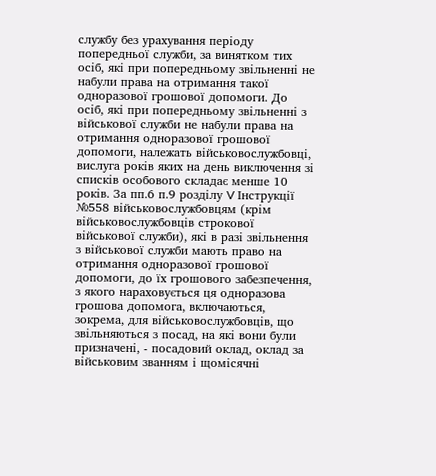службу без урахування періоду попередньої служби, за винятком тих осіб, які при попередньому звільненні не набули права на отримання такої одноразової грошової допомоги. До осіб, які при попередньому звільненні з військової служби не набули права на отримання одноразової грошової допомоги, належать військовослужбовці, вислуга років яких на день виключення зі списків особового складає менше 10 років. За пп.6 п.9 розділу V Інструкції №558 військовослужбовцям (крім військовослужбовців строкової військової служби), які в разі звільнення з військової служби мають право на отримання одноразової грошової допомоги, до їх грошового забезпечення, з якого нараховується ця одноразова грошова допомога, включаються, зокрема, для військовослужбовців, що звільняються з посад, на які вони були призначені, - посадовий оклад, оклад за військовим званням і щомісячні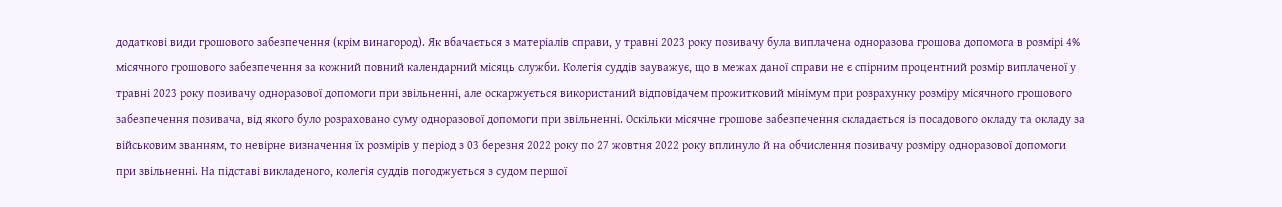додаткові види грошового забезпечення (крім винагород). Як вбачається з матеріалів справи, у травні 2023 року позивачу була виплачена одноразова грошова допомога в розмірі 4% місячного грошового забезпечення за кожний повний календарний місяць служби. Колегія суддів зауважує, що в межах даної справи не є спірним процентний розмір виплаченої у травні 2023 року позивачу одноразової допомоги при звільненні, але оскаржується використаний відповідачем прожитковий мінімум при розрахунку розміру місячного грошового забезпечення позивача, від якого було розраховано суму одноразової допомоги при звільненні. Оскільки місячне грошове забезпечення складається із посадового окладу та окладу за військовим званням, то невірне визначення їх розмірів у період з 03 березня 2022 року по 27 жовтня 2022 року вплинуло й на обчислення позивачу розміру одноразової допомоги при звільненні. На підставі викладеного, колегія суддів погоджується з судом першої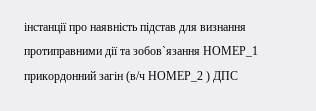інстанції про наявність підстав для визнання протиправними дії та зобов`язання НОМЕР_1 прикордонний загін (в/ч НОМЕР_2 ) ДПС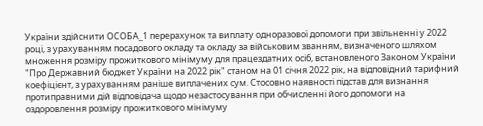України здійснити ОСОБА_1 перерахунок та виплату одноразової допомоги при звільненні у 2022 році, з урахуванням посадового окладу та окладу за військовим званням, визначеного шляхом множення розміру прожиткового мінімуму для працездатних осіб, встановленого Законом України "Про Державний бюджет України на 2022 рік" станом на 01 січня 2022 рік, на відповідний тарифний коефіцієнт, з урахуванням раніше виплачених сум. Стосовно наявності підстав для визнання протиправними дій відповідача щодо незастосування при обчисленні його допомоги на оздоровлення розміру прожиткового мінімуму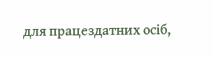для працездатних осіб,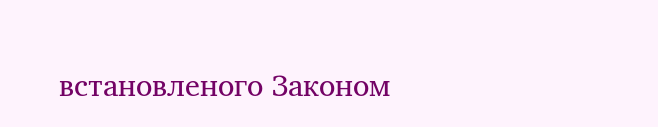встановленого Законом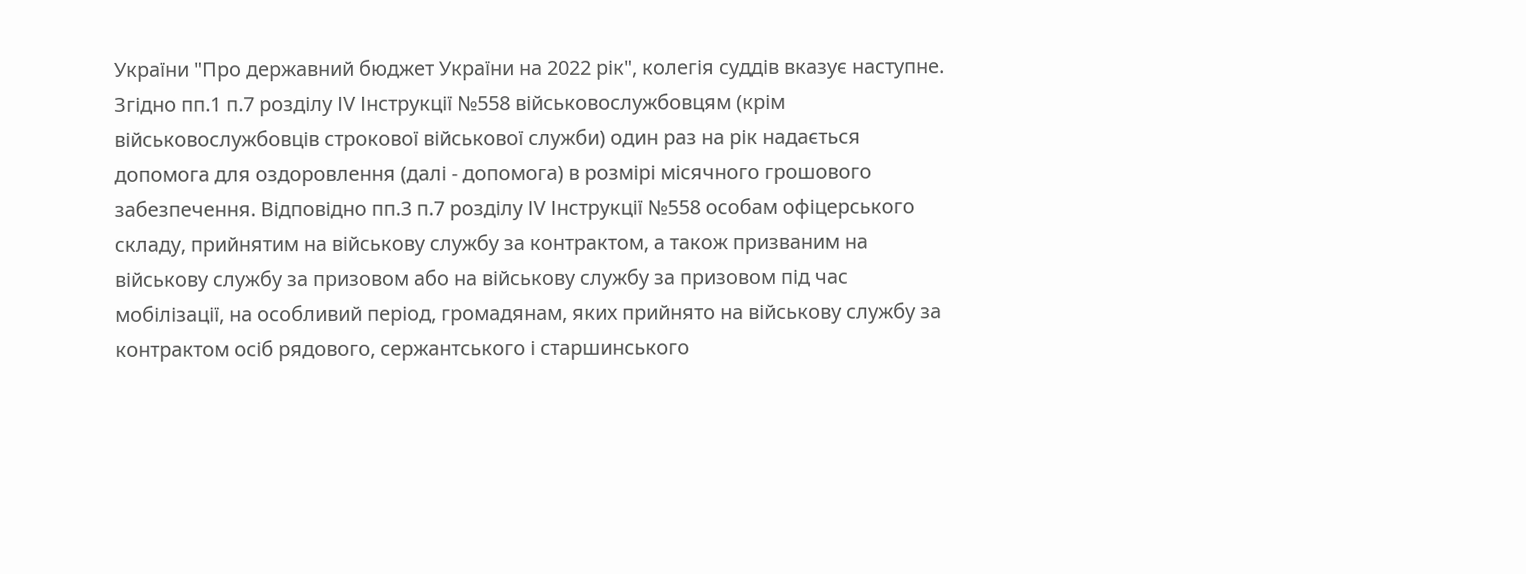України "Про державний бюджет України на 2022 рік", колегія суддів вказує наступне. Згідно пп.1 п.7 розділу ІV Інструкції №558 військовослужбовцям (крім військовослужбовців строкової військової служби) один раз на рік надається допомога для оздоровлення (далі - допомога) в розмірі місячного грошового забезпечення. Відповідно пп.3 п.7 розділу ІV Інструкції №558 особам офіцерського складу, прийнятим на військову службу за контрактом, а також призваним на військову службу за призовом або на військову службу за призовом під час мобілізації, на особливий період, громадянам, яких прийнято на військову службу за контрактом осіб рядового, сержантського і старшинського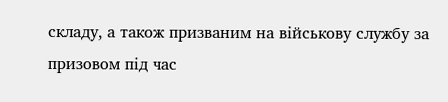складу, а також призваним на військову службу за призовом під час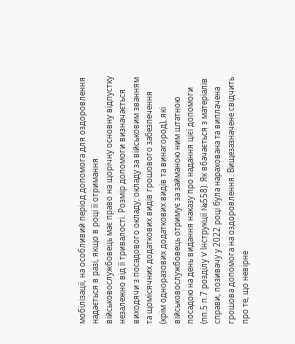мобілізації, на особливий період допомога для оздоровлення надається в разі, якщо в році її отримання військовослужбовець має право на щорічну основну відпустку незалежно від її тривалості. Розмір допомоги визначається виходячи з посадового окладу, окладу за військовим званням та щомісячних додаткових видів грошового забезпечення (крім одноразових додаткових видів та винагород), які військовослужбовець отримує за займаною ним штатною посадою на день видання наказу про надання цієї допомоги (пп.5 п.7 розділу V Інструкції №558). Як вбачається з матеріалів справи, позивачу у 2022 році була нарахована та виплачена грошова допомога на оздоровлення. Вищезазначене свідчить про те, що невірне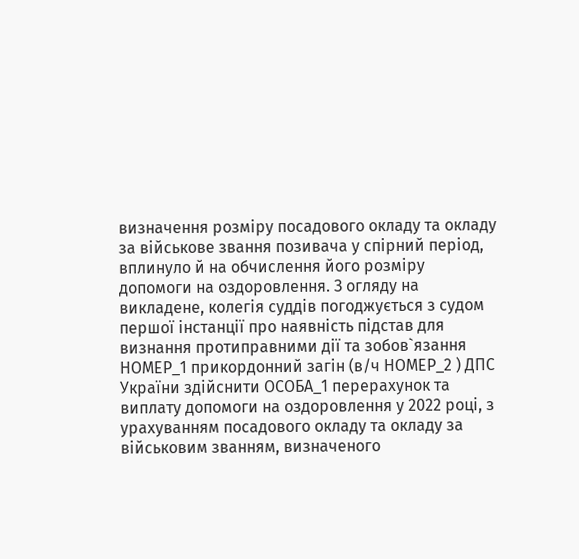визначення розміру посадового окладу та окладу за військове звання позивача у спірний період, вплинуло й на обчислення його розміру допомоги на оздоровлення. З огляду на викладене, колегія суддів погоджується з судом першої інстанції про наявність підстав для визнання протиправними дії та зобов`язання НОМЕР_1 прикордонний загін (в/ч НОМЕР_2 ) ДПС України здійснити ОСОБА_1 перерахунок та виплату допомоги на оздоровлення у 2022 році, з урахуванням посадового окладу та окладу за військовим званням, визначеного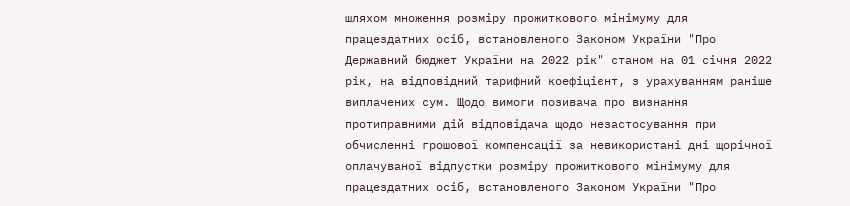шляхом множення розміру прожиткового мінімуму для працездатних осіб, встановленого Законом України "Про Державний бюджет України на 2022 рік" станом на 01 січня 2022 рік, на відповідний тарифний коефіцієнт, з урахуванням раніше виплачених сум. Щодо вимоги позивача про визнання протиправними дій відповідача щодо незастосування при обчисленні грошової компенсації за невикористані дні щорічної оплачуваної відпустки розміру прожиткового мінімуму для працездатних осіб, встановленого Законом України "Про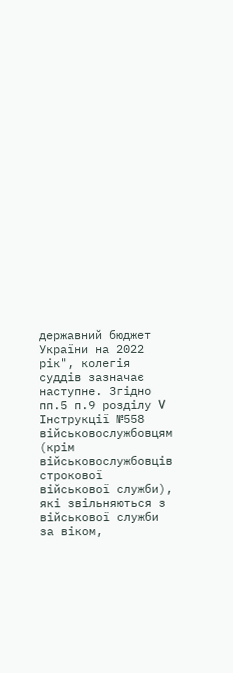державний бюджет України на 2022 рік", колегія суддів зазначає наступне. Згідно пп.5 п.9 розділу V Інструкції №558 військовослужбовцям (крім військовослужбовців строкової військової служби), які звільняються з військової служби за віком,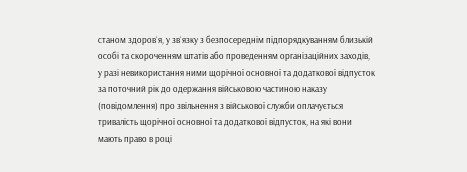станом здоров`я, у зв`язку з безпосереднім підпорядкуванням близькій особі та скороченням штатів або проведенням організаційних заходів, у разі невикористання ними щорічної основної та додаткової відпусток за поточний рік до одержання військовою частиною наказу (повідомлення) про звільнення з військової служби оплачується тривалість щорічної основної та додаткової відпусток, на які вони мають право в році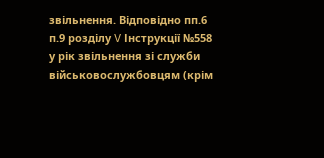звільнення. Відповідно пп.6 п.9 розділу V Інструкції №558 у рік звільнення зі служби військовослужбовцям (крім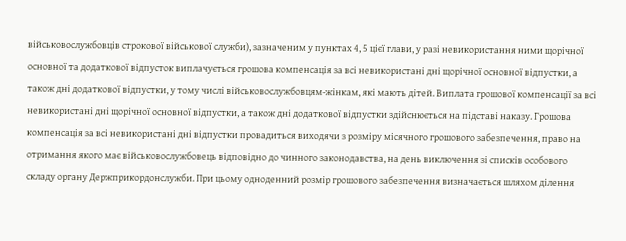військовослужбовців строкової військової служби), зазначеним у пунктах 4, 5 цієї глави, у разі невикористання ними щорічної основної та додаткової відпусток виплачується грошова компенсація за всі невикористані дні щорічної основної відпустки, а також дні додаткової відпустки, у тому числі військовослужбовцям-жінкам, які мають дітей. Виплата грошової компенсації за всі невикористані дні щорічної основної відпустки, а також дні додаткової відпустки здійснюється на підставі наказу. Грошова компенсація за всі невикористані дні відпустки провадиться виходячи з розміру місячного грошового забезпечення, право на отримання якого має військовослужбовець відповідно до чинного законодавства, на день виключення зі списків особового складу органу Держприкордонслужби. При цьому одноденний розмір грошового забезпечення визначається шляхом ділення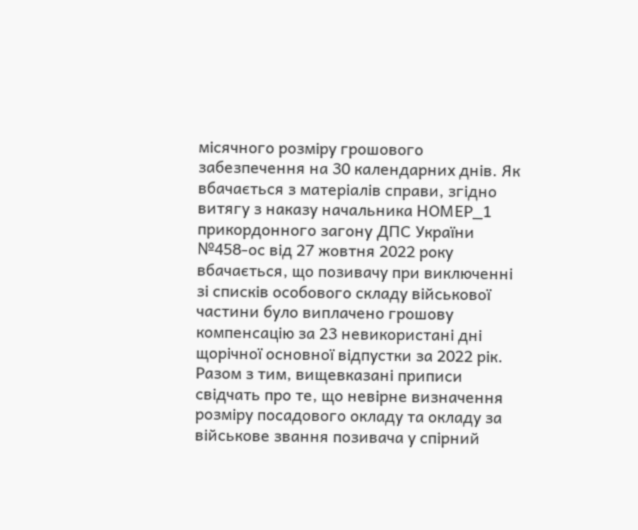місячного розміру грошового забезпечення на 30 календарних днів. Як вбачається з матеріалів справи, згідно витягу з наказу начальника НОМЕР_1 прикордонного загону ДПС України №458-ос від 27 жовтня 2022 року вбачається, що позивачу при виключенні зі списків особового складу військової частини було виплачено грошову компенсацію за 23 невикористані дні щорічної основної відпустки за 2022 рік. Разом з тим, вищевказані приписи свідчать про те, що невірне визначення розміру посадового окладу та окладу за військове звання позивача у спірний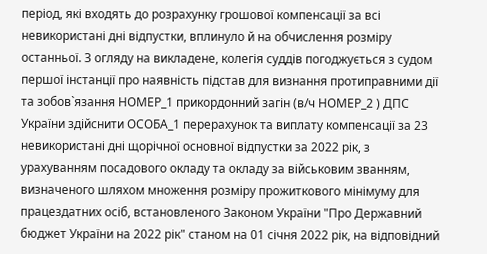період, які входять до розрахунку грошової компенсації за всі невикористані дні відпустки, вплинуло й на обчислення розміру останньої. З огляду на викладене, колегія суддів погоджується з судом першої інстанції про наявність підстав для визнання протиправними дії та зобов`язання НОМЕР_1 прикордонний загін (в/ч НОМЕР_2 ) ДПС України здійснити ОСОБА_1 перерахунок та виплату компенсації за 23 невикористані дні щорічної основної відпустки за 2022 рік, з урахуванням посадового окладу та окладу за військовим званням, визначеного шляхом множення розміру прожиткового мінімуму для працездатних осіб, встановленого Законом України "Про Державний бюджет України на 2022 рік" станом на 01 січня 2022 рік, на відповідний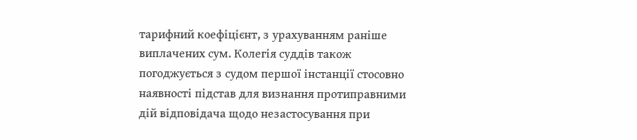тарифний коефіцієнт, з урахуванням раніше виплачених сум. Колегія суддів також погоджується з судом першої інстанції стосовно наявності підстав для визнання протиправними дій відповідача щодо незастосування при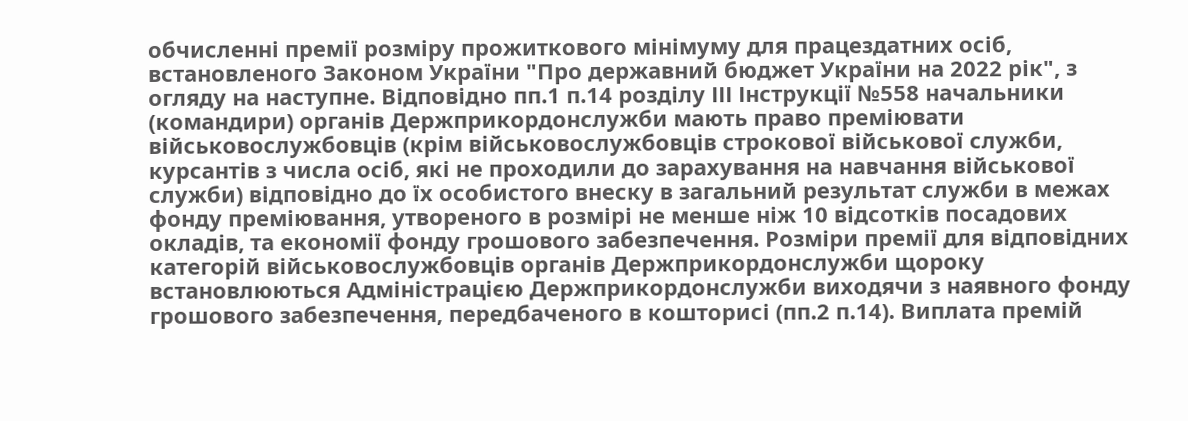обчисленні премії розміру прожиткового мінімуму для працездатних осіб, встановленого Законом України "Про державний бюджет України на 2022 рік", з огляду на наступне. Відповідно пп.1 п.14 розділу ІІІ Інструкції №558 начальники (командири) органів Держприкордонслужби мають право преміювати військовослужбовців (крім військовослужбовців строкової військової служби, курсантів з числа осіб, які не проходили до зарахування на навчання військової служби) відповідно до їх особистого внеску в загальний результат служби в межах фонду преміювання, утвореного в розмірі не менше ніж 10 відсотків посадових окладів, та економії фонду грошового забезпечення. Розміри премії для відповідних категорій військовослужбовців органів Держприкордонслужби щороку встановлюються Адміністрацією Держприкордонслужби виходячи з наявного фонду грошового забезпечення, передбаченого в кошторисі (пп.2 п.14). Виплата премій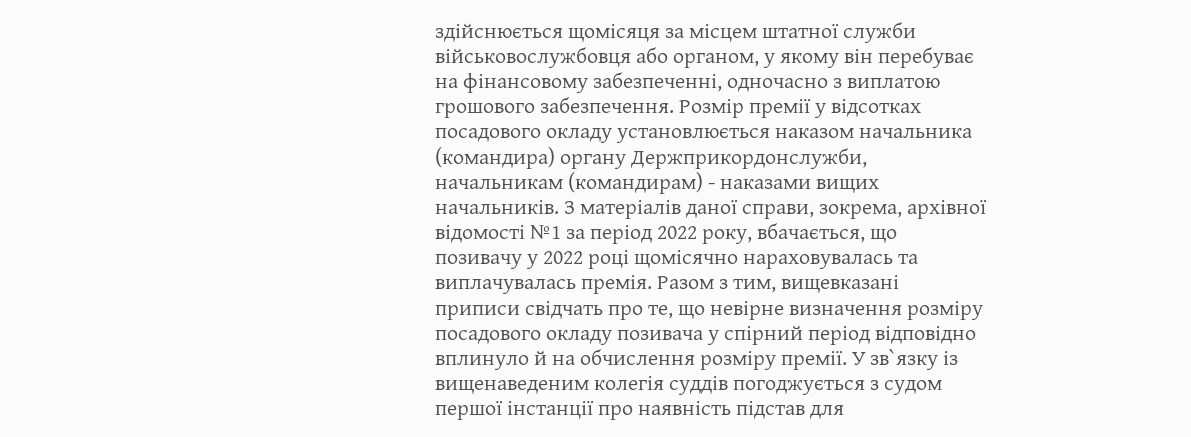здійснюється щомісяця за місцем штатної служби військовослужбовця або органом, у якому він перебуває на фінансовому забезпеченні, одночасно з виплатою грошового забезпечення. Розмір премії у відсотках посадового окладу установлюється наказом начальника (командира) органу Держприкордонслужби, начальникам (командирам) - наказами вищих начальників. З матеріалів даної справи, зокрема, архівної відомості №1 за період 2022 року, вбачається, що позивачу у 2022 році щомісячно нараховувалась та виплачувалась премія. Разом з тим, вищевказані приписи свідчать про те, що невірне визначення розміру посадового окладу позивача у спірний період відповідно вплинуло й на обчислення розміру премії. У зв`язку із вищенаведеним колегія суддів погоджується з судом першої інстанції про наявність підстав для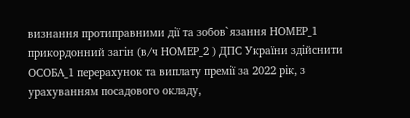визнання протиправними дії та зобов`язання НОМЕР_1 прикордонний загін (в/ч НОМЕР_2 ) ДПС України здійснити ОСОБА_1 перерахунок та виплату премії за 2022 рік, з урахуванням посадового окладу,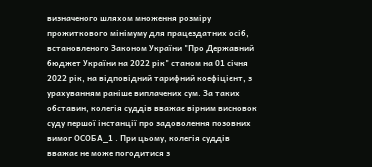визначеного шляхом множення розміру прожиткового мінімуму для працездатних осіб, встановленого Законом України "Про Державний бюджет України на 2022 рік" станом на 01 січня 2022 рік, на відповідний тарифний коефіцієнт, з урахуванням раніше виплачених сум. За таких обставин, колегія суддів вважає вірним висновок суду першої інстанції про задоволення позовних вимог ОСОБА_1 . При цьому, колегія суддів вважає не може погодитися з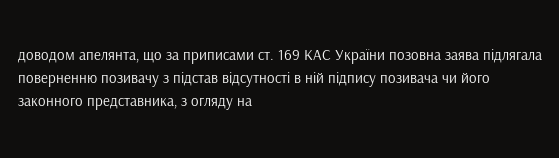доводом апелянта, що за приписами ст. 169 КАС України позовна заява підлягала поверненню позивачу з підстав відсутності в ній підпису позивача чи його законного представника, з огляду на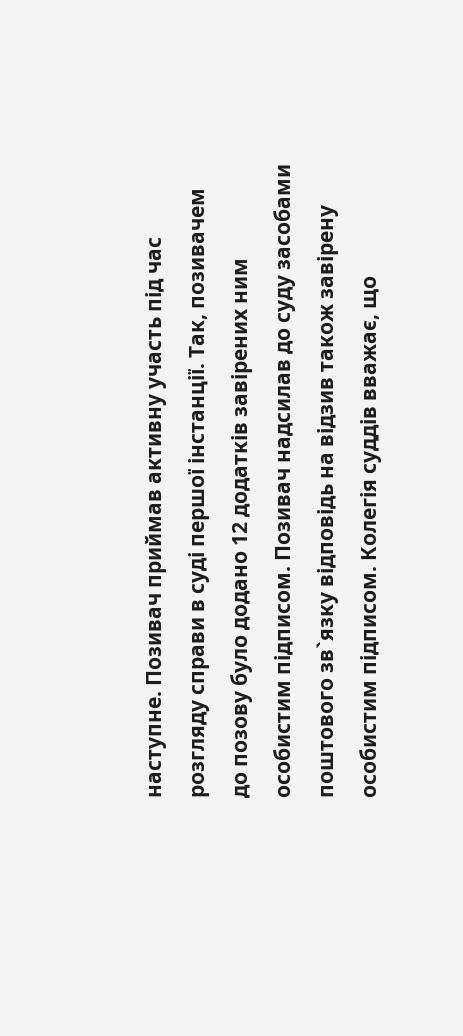наступне. Позивач приймав активну участь під час розгляду справи в суді першої інстанції. Так, позивачем до позову було додано 12 додатків завірених ним особистим підписом. Позивач надсилав до суду засобами поштового зв`язку відповідь на відзив також завірену особистим підписом. Колегія суддів вважає, що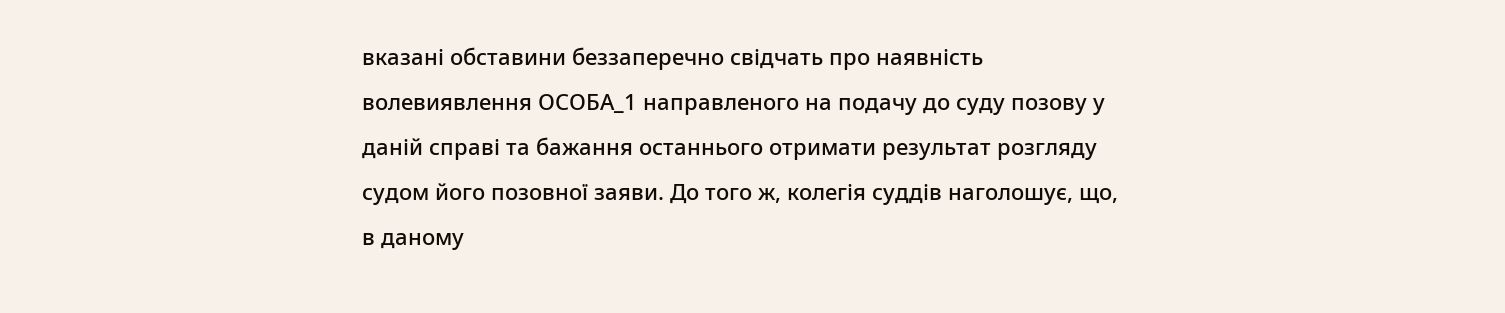вказані обставини беззаперечно свідчать про наявність волевиявлення ОСОБА_1 направленого на подачу до суду позову у даній справі та бажання останнього отримати результат розгляду судом його позовної заяви. До того ж, колегія суддів наголошує, що, в даному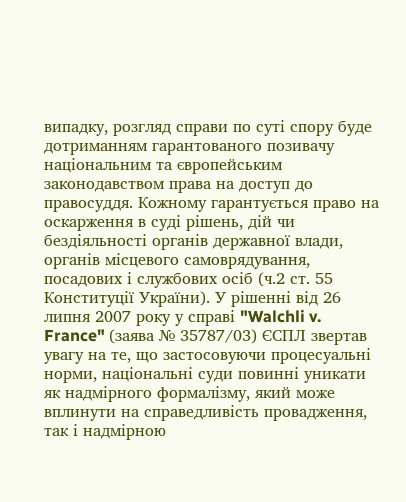випадку, розгляд справи по суті спору буде дотриманням гарантованого позивачу національним та європейським законодавством права на доступ до правосуддя. Кожному гарантується право на оскарження в суді рішень, дій чи бездіяльності органів державної влади, органів місцевого самоврядування, посадових і службових осіб (ч.2 ст. 55 Конституції України). У рішенні від 26 липня 2007 року у справі "Walchli v. France" (заява № 35787/03) ЄСПЛ звертав увагу на те, що застосовуючи процесуальні норми, національні суди повинні уникати як надмірного формалізму, який може вплинути на справедливість провадження, так і надмірною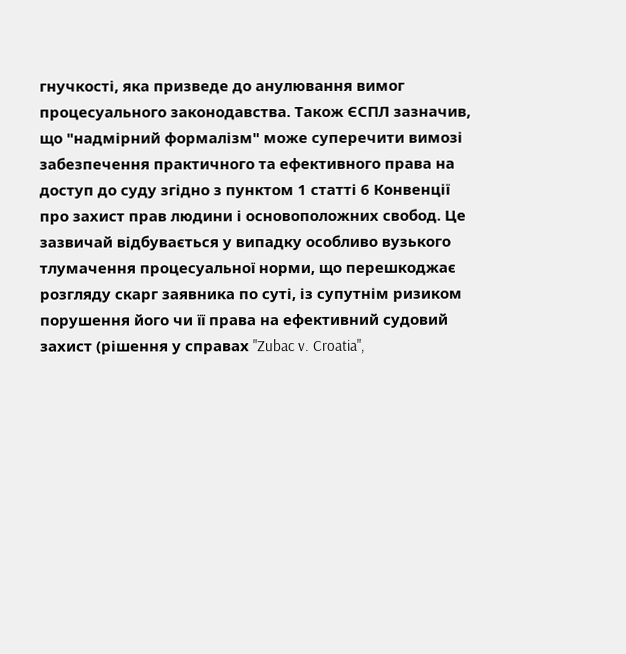гнучкості, яка призведе до анулювання вимог процесуального законодавства. Також ЄСПЛ зазначив, що "надмірний формалізм" може суперечити вимозі забезпечення практичного та ефективного права на доступ до суду згідно з пунктом 1 статті 6 Конвенції про захист прав людини і основоположних свобод. Це зазвичай відбувається у випадку особливо вузького тлумачення процесуальної норми, що перешкоджає розгляду скарг заявника по суті, із супутнім ризиком порушення його чи її права на ефективний судовий захист (рішення у справах "Zubac v. Croatia",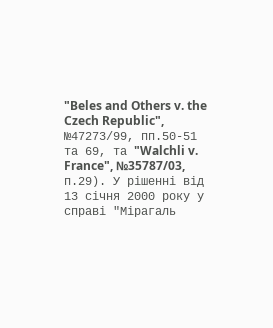"Beles and Others v. the Czech Republic", №47273/99, пп.50-51 та 69, та "Walchli v. France", №35787/03, п.29). У рішенні від 13 січня 2000 року у справі "Мірагаль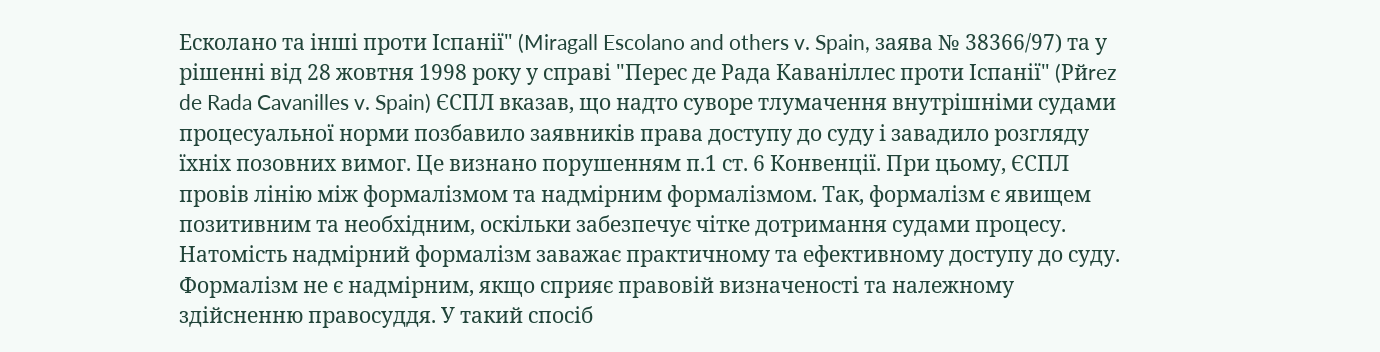Есколано та інші проти Іспанії" (Miragall Escolano and others v. Spain, заява № 38366/97) та у рішенні від 28 жовтня 1998 року у справі "Перес де Рада Каваніллес проти Іспанії" (Pйrez de Rada Cavanilles v. Spain) ЄСПЛ вказав, що надто суворе тлумачення внутрішніми судами процесуальної норми позбавило заявників права доступу до суду і завадило розгляду їхніх позовних вимог. Це визнано порушенням п.1 ст. 6 Конвенції. При цьому, ЄСПЛ провів лінію між формалізмом та надмірним формалізмом. Так, формалізм є явищем позитивним та необхідним, оскільки забезпечує чітке дотримання судами процесу. Натомість надмірний формалізм заважає практичному та ефективному доступу до суду. Формалізм не є надмірним, якщо сприяє правовій визначеності та належному здійсненню правосуддя. У такий спосіб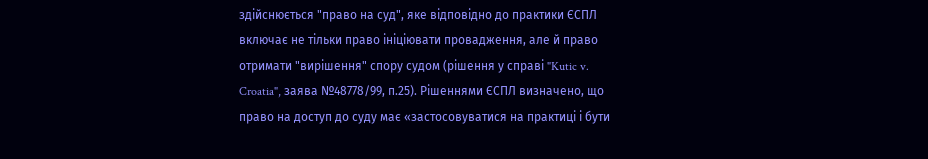здійснюється "право на суд", яке відповідно до практики ЄСПЛ включає не тільки право ініціювати провадження, але й право отримати "вирішення" спору судом (рішення у справі "Kutic v. Croatia", заява №48778/99, п.25). Рішеннями ЄСПЛ визначено, що право на доступ до суду має «застосовуватися на практиці і бути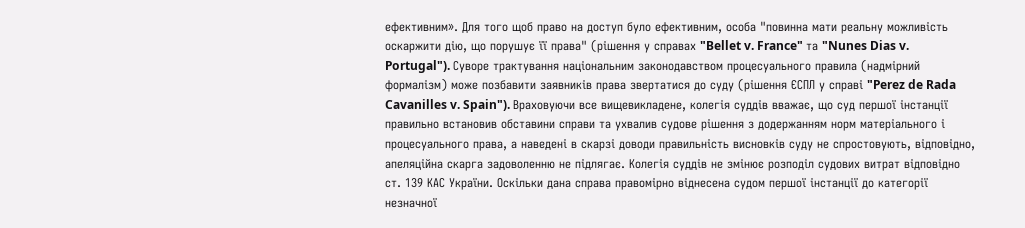ефективним». Для того щоб право на доступ було ефективним, особа "повинна мати реальну можливість оскаржити дію, що порушує її права" (рішення у справах "Bellet v. France" та "Nunes Dias v. Portugal"). Суворе трактування національним законодавством процесуального правила (надмірний формалізм) може позбавити заявників права звертатися до суду (рішення ЄСПЛ у справі "Perez de Rada Cavanilles v. Spain"). Враховуючи все вищевикладене, колегія суддів вважає, що суд першої інстанції правильно встановив обставини справи та ухвалив судове рішення з додержанням норм матеріального і процесуального права, а наведені в скарзі доводи правильність висновків суду не спростовують, відповідно, апеляційна скарга задоволенню не підлягає. Колегія суддів не змінює розподіл судових витрат відповідно ст. 139 КАС України. Оскільки дана справа правомірно віднесена судом першої інстанції до категорії незначної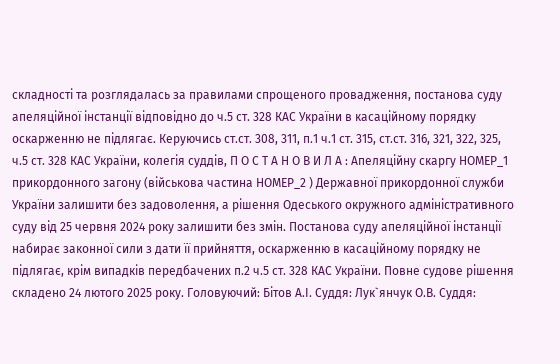складності та розглядалась за правилами спрощеного провадження, постанова суду апеляційної інстанції відповідно до ч.5 ст. 328 КАС України в касаційному порядку оскарженню не підлягає. Керуючись ст.ст. 308, 311, п.1 ч.1 ст. 315, ст.ст. 316, 321, 322, 325, ч.5 ст. 328 КАС України, колегія суддів, П О С Т А Н О В И Л А : Апеляційну скаргу НОМЕР_1 прикордонного загону (військова частина НОМЕР_2 ) Державної прикордонної служби України залишити без задоволення, а рішення Одеського окружного адміністративного суду від 25 червня 2024 року залишити без змін. Постанова суду апеляційної інстанції набирає законної сили з дати її прийняття, оскарженню в касаційному порядку не підлягає, крім випадків передбачених п.2 ч.5 ст. 328 КАС України. Повне судове рішення складено 24 лютого 2025 року. Головуючий: Бітов А.І. Суддя: Лук`янчук О.В. Суддя: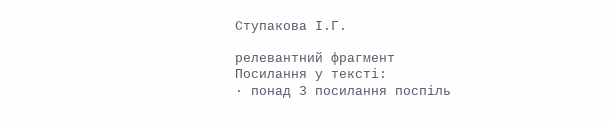Ступакова І.Г.

релевантний фрагмент
Посилання у тексті:
· понад 3 посилання поспіль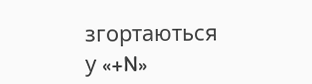згортаються у «+N»